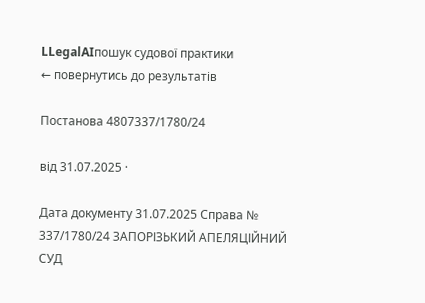LLegalAIпошук судової практики
← повернутись до результатів

Постанова 4807337/1780/24

від 31.07.2025 ·

Дата документу 31.07.2025 Справа № 337/1780/24 ЗАПОРІЗЬКИЙ АПЕЛЯЦІЙНИЙ СУД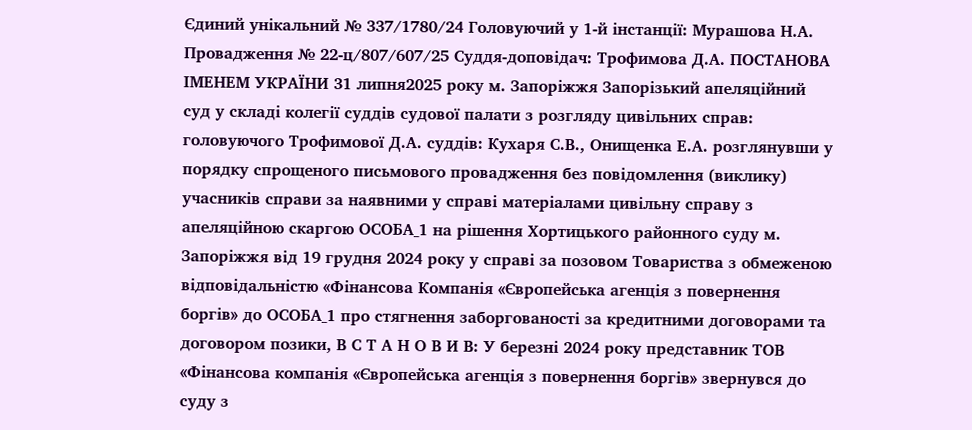Єдиний унікальний № 337/1780/24 Головуючий у 1-й інстанції: Мурашова Н.А. Провадження № 22-ц/807/607/25 Суддя-доповідач: Трофимова Д.А. ПОСТАНОВА ІМЕНЕМ УКРАЇНИ 31 липня2025 року м. Запоріжжя Запорізький апеляційний суд у складі колегії суддів судової палати з розгляду цивільних справ: головуючого Трофимової Д.А. суддів: Кухаря С.В., Онищенка Е.А. розглянувши у порядку спрощеного письмового провадження без повідомлення (виклику) учасників справи за наявними у справі матеріалами цивільну справу з апеляційною скаргою ОСОБА_1 на рішення Хортицького районного суду м. Запоріжжя від 19 грудня 2024 року у справі за позовом Товариства з обмеженою відповідальністю «Фінансова Компанія «Європейська агенція з повернення боргів» до ОСОБА_1 про стягнення заборгованості за кредитними договорами та договором позики, В С Т А Н О В И В: У березні 2024 року представник ТОВ «Фінансова компанія «Європейська агенція з повернення боргів» звернувся до суду з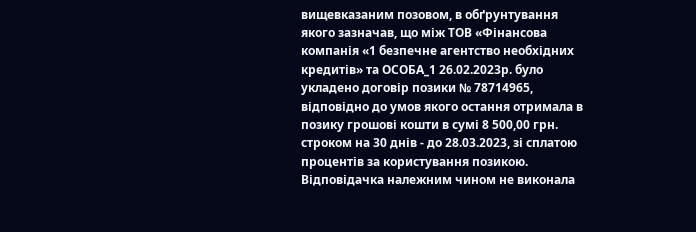вищевказаним позовом, в обґрунтування якого зазначав, що між ТОВ «Фінансова компанія «1 безпечне агентство необхідних кредитів» та ОСОБА_1 26.02.2023р. було укладено договір позики № 78714965, відповідно до умов якого остання отримала в позику грошові кошти в сумі 8 500,00 грн. строком на 30 днів - до 28.03.2023, зі сплатою процентів за користування позикою. Відповідачка належним чином не виконала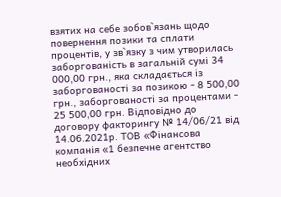взятих на себе зобов`язань щодо повернення позики та сплати процентів, у зв`язку з чим утворилась заборгованість в загальній сумі 34 000,00 грн., яка складається із заборгованості за позикою - 8 500,00 грн., заборгованості за процентами - 25 500,00 грн. Відповідно до договору факторингу № 14/06/21 від 14.06.2021р. ТОВ «Фінансова компанія «1 безпечне агентство необхідних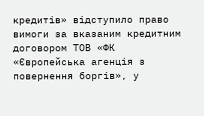кредитів» відступило право вимоги за вказаним кредитним договором ТОВ «ФК «Європейська агенція з повернення боргів», у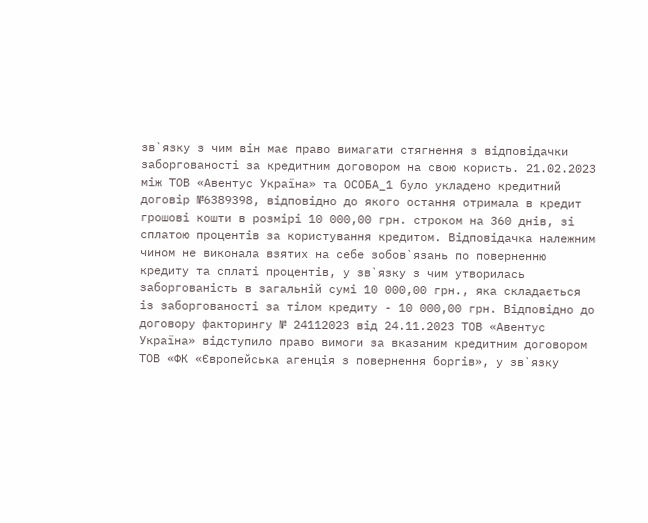зв`язку з чим він має право вимагати стягнення з відповідачки заборгованості за кредитним договором на свою користь. 21.02.2023 між ТОВ «Авентус Україна» та ОСОБА_1 було укладено кредитний договір №6389398, відповідно до якого остання отримала в кредит грошові кошти в розмірі 10 000,00 грн. строком на 360 днів, зі сплатою процентів за користування кредитом. Відповідачка належним чином не виконала взятих на себе зобов`язань по поверненню кредиту та сплаті процентів, у зв`язку з чим утворилась заборгованість в загальній сумі 10 000,00 грн., яка складається із заборгованості за тілом кредиту - 10 000,00 грн. Відповідно до договору факторингу № 24112023 від 24.11.2023 ТОВ «Авентус Україна» відступило право вимоги за вказаним кредитним договором ТОВ «ФК «Європейська агенція з повернення боргів», у зв`язку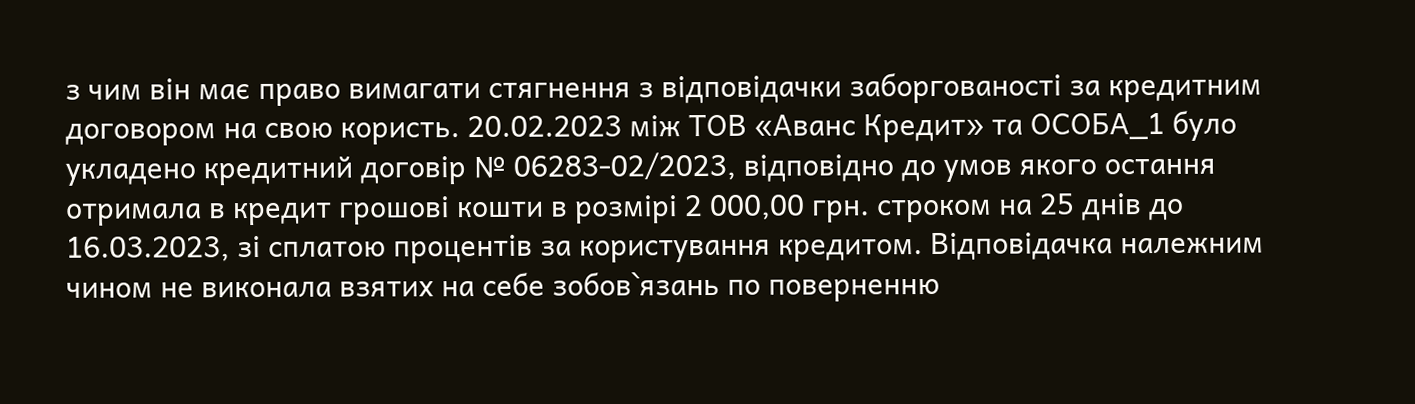з чим він має право вимагати стягнення з відповідачки заборгованості за кредитним договором на свою користь. 20.02.2023 між ТОВ «Аванс Кредит» та ОСОБА_1 було укладено кредитний договір № 06283-02/2023, відповідно до умов якого остання отримала в кредит грошові кошти в розмірі 2 000,00 грн. строком на 25 днів до 16.03.2023, зі сплатою процентів за користування кредитом. Відповідачка належним чином не виконала взятих на себе зобов`язань по поверненню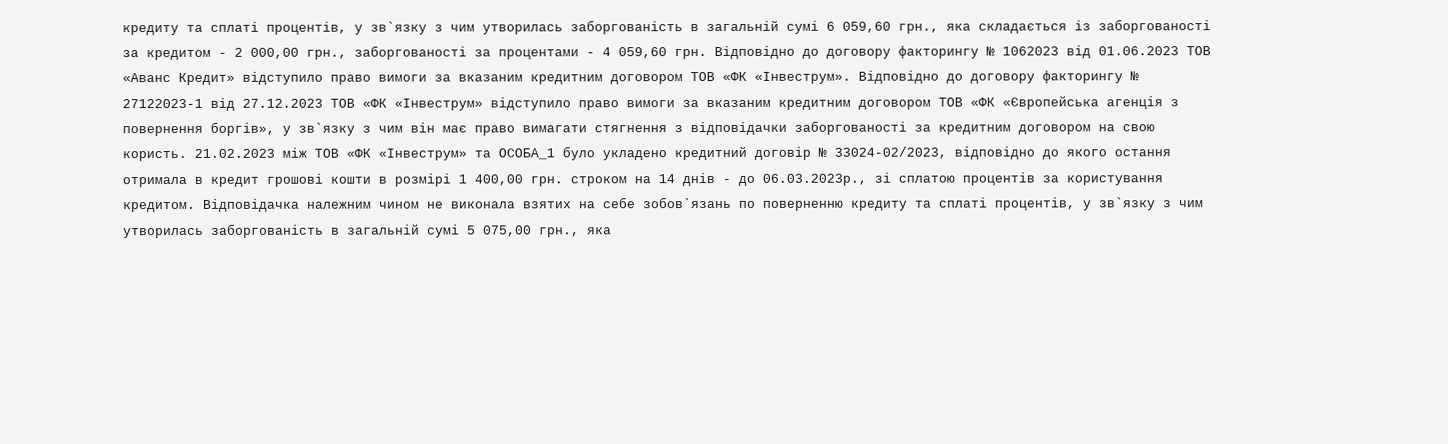кредиту та сплаті процентів, у зв`язку з чим утворилась заборгованість в загальній сумі 6 059,60 грн., яка складається із заборгованості за кредитом - 2 000,00 грн., заборгованості за процентами - 4 059,60 грн. Відповідно до договору факторингу № 1062023 від 01.06.2023 ТОВ «Аванс Кредит» відступило право вимоги за вказаним кредитним договором ТОВ «ФК «Інвеструм». Відповідно до договору факторингу № 27122023-1 від 27.12.2023 ТОВ «ФК «Інвеструм» відступило право вимоги за вказаним кредитним договором ТОВ «ФК «Європейська агенція з повернення боргів», у зв`язку з чим він має право вимагати стягнення з відповідачки заборгованості за кредитним договором на свою користь. 21.02.2023 між ТОВ «ФК «Інвеструм» та ОСОБА_1 було укладено кредитний договір № 33024-02/2023, відповідно до якого остання отримала в кредит грошові кошти в розмірі 1 400,00 грн. строком на 14 днів - до 06.03.2023р., зі сплатою процентів за користування кредитом. Відповідачка належним чином не виконала взятих на себе зобов`язань по поверненню кредиту та сплаті процентів, у зв`язку з чим утворилась заборгованість в загальній сумі 5 075,00 грн., яка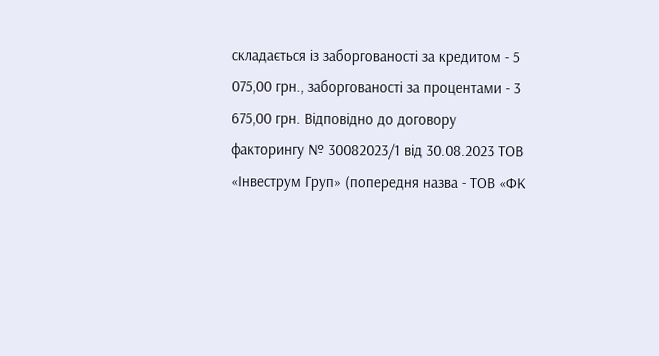складається із заборгованості за кредитом - 5 075,00 грн., заборгованості за процентами - 3 675,00 грн. Відповідно до договору факторингу № 30082023/1 від 30.08.2023 ТОВ «Інвеструм Груп» (попередня назва - ТОВ «ФК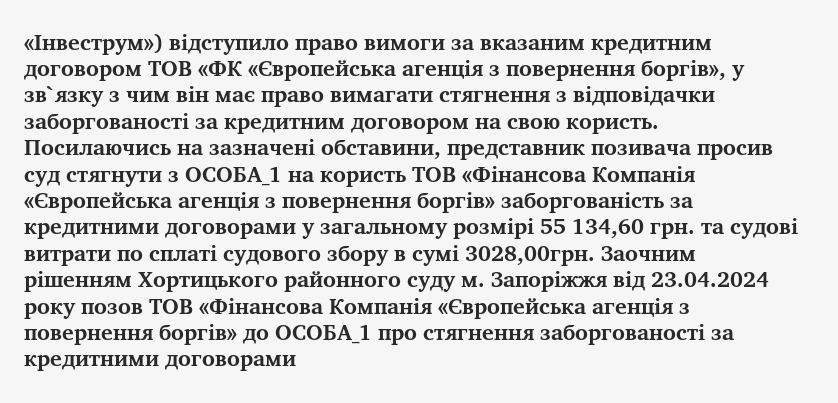«Інвеструм») відступило право вимоги за вказаним кредитним договором ТОВ «ФК «Європейська агенція з повернення боргів», у зв`язку з чим він має право вимагати стягнення з відповідачки заборгованості за кредитним договором на свою користь. Посилаючись на зазначені обставини, представник позивача просив суд стягнути з ОСОБА_1 на користь ТОВ «Фінансова Компанія «Європейська агенція з повернення боргів» заборгованість за кредитними договорами у загальному розмірі 55 134,60 грн. та судові витрати по сплаті судового збору в сумі 3028,00грн. Заочним рішенням Хортицького районного суду м. Запоріжжя від 23.04.2024 року позов ТОВ «Фінансова Компанія «Європейська агенція з повернення боргів» до ОСОБА_1 про стягнення заборгованості за кредитними договорами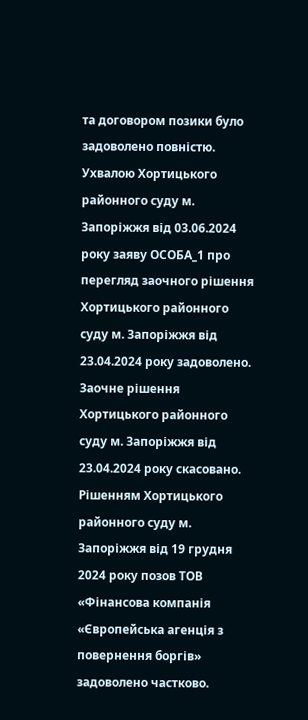та договором позики було задоволено повністю. Ухвалою Хортицького районного суду м. Запоріжжя від 03.06.2024 року заяву ОСОБА_1 про перегляд заочного рішення Хортицького районного суду м. Запоріжжя від 23.04.2024 року задоволено. Заочне рішення Хортицького районного суду м. Запоріжжя від 23.04.2024 року скасовано. Рішенням Хортицького районного суду м. Запоріжжя від 19 грудня 2024 року позов ТОВ «Фінансова компанія «Європейська агенція з повернення боргів» задоволено частково.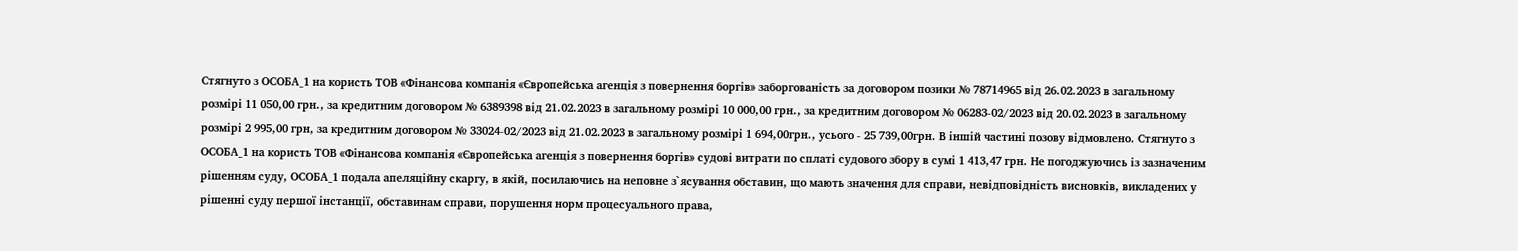Стягнуто з ОСОБА_1 на користь ТОВ «Фінансова компанія «Європейська агенція з повернення боргів» заборгованість за договором позики № 78714965 від 26.02.2023 в загальному розмірі 11 050,00 грн., за кредитним договором № 6389398 від 21.02.2023 в загальному розмірі 10 000,00 грн., за кредитним договором № 06283-02/2023 від 20.02.2023 в загальному розмірі 2 995,00 грн, за кредитним договором № 33024-02/2023 від 21.02.2023 в загальному розмірі 1 694,00грн., усього - 25 739,00грн. В іншій частині позову відмовлено. Стягнуто з ОСОБА_1 на користь ТОВ «Фінансова компанія «Європейська агенція з повернення боргів» судові витрати по сплаті судового збору в сумі 1 413,47 грн. Не погоджуючись із зазначеним рішенням суду, ОСОБА_1 подала апеляційну скаргу, в якій, посилаючись на неповне з`ясування обставин, що мають значення для справи, невідповідність висновків, викладених у рішенні суду першої інстанції, обставинам справи, порушення норм процесуального права,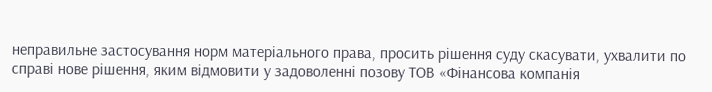неправильне застосування норм матеріального права, просить рішення суду скасувати, ухвалити по справі нове рішення, яким відмовити у задоволенні позову ТОВ «Фінансова компанія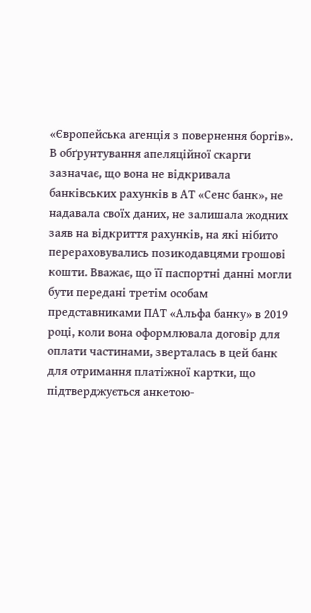«Європейська агенція з повернення боргів». В обґрунтування апеляційної скарги зазначає, що вона не відкривала банківських рахунків в АТ «Сенс банк», не надавала своїх даних, не залишала жодних заяв на відкриття рахунків, на які нібито перераховувались позикодавцями грошові кошти. Вважає, що її паспортні данні могли бути передані третім особам представниками ПАТ «Альфа банку» в 2019 році, коли вона оформлювала договір для оплати частинами, зверталась в цей банк для отримання платіжної картки, що підтверджується анкетою-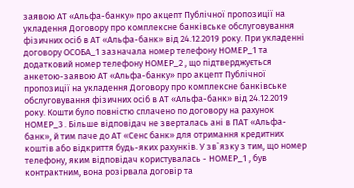заявою АТ «Альфа-банку» про акцепт Публічної пропозиції на укладення Договору про комплексне банківське обслуговування фізичних осіб в АТ «Альфа-банк» від 24.12.2019 року. При укладенні договору ОСОБА_1 зазначала номер телефону НОМЕР_1 та додатковий номер телефону НОМЕР_2 , що підтверджується анкетою-заявою АТ «Альфа-банку» про акцепт Публічної пропозиції на укладення Договору про комплексне банківське обслуговування фізичних осіб в АТ «Альфа-банк» від 24.12.2019 року. Кошти було повністю сплачено по договору на рахунок НОМЕР_3 . Більше відповідач не зверталась ані в ПАТ «Альфа-банк», й тим паче до АТ «Сенс банк» для отримання кредитних коштів або відкриття будь-яких рахунків. У зв`язку з тим, що номер телефону, яким відповідач користувалась - НОМЕР_1 , був контрактним, вона розірвала договір та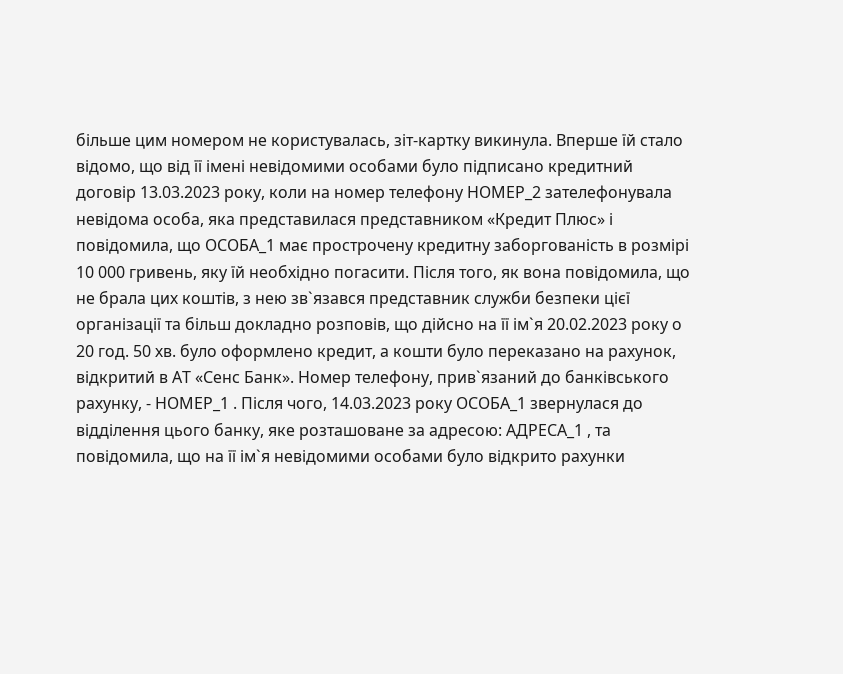більше цим номером не користувалась, зіт-картку викинула. Вперше їй стало відомо, що від її імені невідомими особами було підписано кредитний договір 13.03.2023 року, коли на номер телефону НОМЕР_2 зателефонувала невідома особа, яка представилася представником «Кредит Плюс» і повідомила, що ОСОБА_1 має прострочену кредитну заборгованість в розмірі 10 000 гривень, яку їй необхідно погасити. Після того, як вона повідомила, що не брала цих коштів, з нею зв`язався представник служби безпеки цієї організації та більш докладно розповів, що дійсно на її ім`я 20.02.2023 року о 20 год. 50 хв. було оформлено кредит, а кошти було переказано на рахунок, відкритий в АТ «Сенс Банк». Номер телефону, прив`язаний до банківського рахунку, - НОМЕР_1 . Після чого, 14.03.2023 року ОСОБА_1 звернулася до відділення цього банку, яке розташоване за адресою: АДРЕСА_1 , та повідомила, що на її ім`я невідомими особами було відкрито рахунки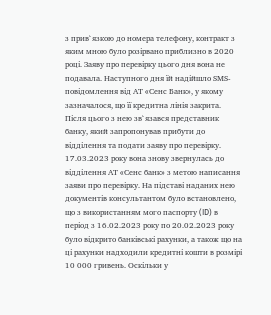з прив`язкою до номера телефону, контракт з яким мною було розірвано приблизно в 2020 році. Заяву про перевірку цього дня вона не подавала. Наступного дня їй надійшло SМS-повідомлення від АТ «Сенс Банк», у якому зазначалося, що її кредитна лінія закрита. Після цього з нею зв`язався представник банку, який запропонував прибути до відділення та подати заяву про перевірку. 17.03.2023 року вона знову звернулась до відділення АТ «Сенс банк» з метою написання заяви про перевірку. На підставі наданих нею документів консультантом було встановлено, що з використанням мого паспорту (ID) в період з 16.02.2023 року по 20.02.2023 року було відкрито банківські рахунки, а також що на ці рахунки надходили кредитні кошти в розмірі 10 000 гривень. Оскільки у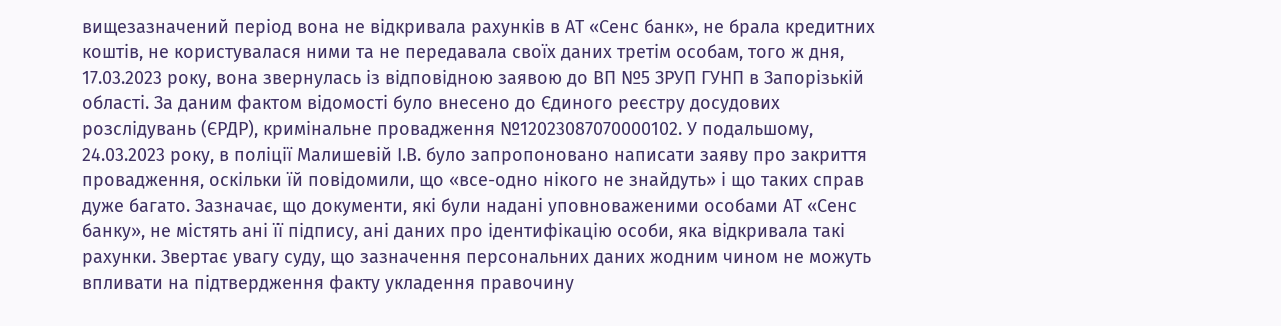вищезазначений період вона не відкривала рахунків в АТ «Сенс банк», не брала кредитних коштів, не користувалася ними та не передавала своїх даних третім особам, того ж дня, 17.03.2023 року, вона звернулась із відповідною заявою до ВП №5 ЗРУП ГУНП в Запорізькій області. За даним фактом відомості було внесено до Єдиного реєстру досудових розслідувань (ЄРДР), кримінальне провадження №12023087070000102. У подальшому, 24.03.2023 року, в поліції Малишевій І.В. було запропоновано написати заяву про закриття провадження, оскільки їй повідомили, що «все-одно нікого не знайдуть» і що таких справ дуже багато. Зазначає, що документи, які були надані уповноваженими особами АТ «Сенс банку», не містять ані її підпису, ані даних про ідентифікацію особи, яка відкривала такі рахунки. Звертає увагу суду, що зазначення персональних даних жодним чином не можуть впливати на підтвердження факту укладення правочину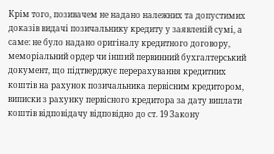Крім того, позивачем не надано належних та допустимих доказів видачі позичальнику кредиту у заявленій сумі, а саме: не було надано оригіналу кредитного договору, меморіальний ордер чи інший первинний бухгалтерський документ, що підтверджує перерахування кредитних коштів на рахунок позичальника первісним кредитором, виписки з рахунку первісного кредитора за дату виплати коштів відповідачу відповідно до ст. 19 Закону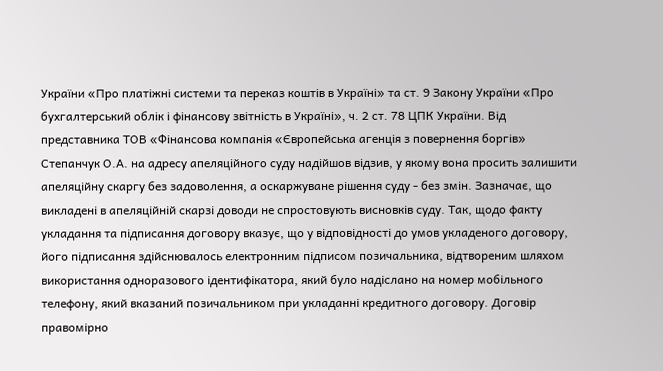України «Про платіжні системи та переказ коштів в Україні» та ст. 9 Закону України «Про бухгалтерський облік і фінансову звітність в Україні», ч. 2 ст. 78 ЦПК України. Від представника ТОВ «Фінансова компанія «Європейська агенція з повернення боргів» Степанчук О.А. на адресу апеляційного суду надійшов відзив, у якому вона просить залишити апеляційну скаргу без задоволення, а оскаржуване рішення суду - без змін. Зазначає, що викладені в апеляційній скарзі доводи не спростовують висновків суду. Так, щодо факту укладання та підписання договору вказує, що у відповідності до умов укладеного договору, його підписання здійснювалось електронним підписом позичальника, відтвореним шляхом використання одноразового ідентифікатора, який було надіслано на номер мобільного телефону, який вказаний позичальником при укладанні кредитного договору. Договір правомірно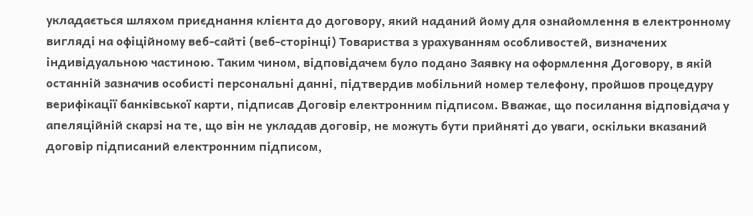укладається шляхом приєднання клієнта до договору, який наданий йому для ознайомлення в електронному вигляді на офіційному веб-сайті (веб-сторінці) Товариства з урахуванням особливостей, визначених індивідуальною частиною. Таким чином, відповідачем було подано Заявку на оформлення Договору, в якій останній зазначив особисті персональні данні, підтвердив мобільний номер телефону, пройшов процедуру верифікації банківської карти, підписав Договір електронним підписом. Вважає, що посилання відповідача у апеляційній скарзі на те, що він не укладав договір, не можуть бути прийняті до уваги, оскільки вказаний договір підписаний електронним підписом,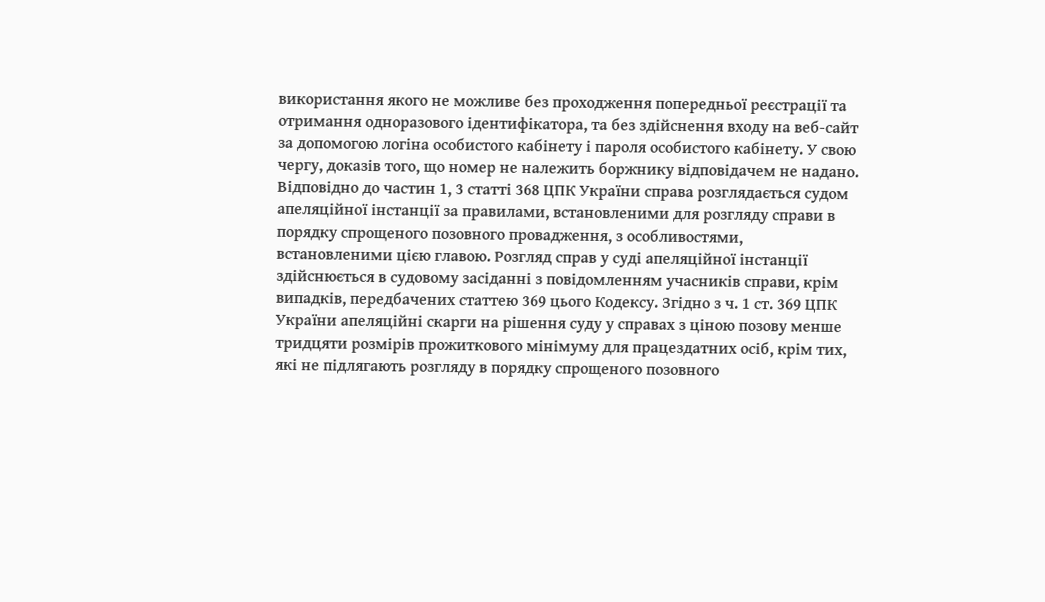використання якого не можливе без проходження попередньої реєстрації та отримання одноразового ідентифікатора, та без здійснення входу на веб-сайт за допомогою логіна особистого кабінету і пароля особистого кабінету. У свою чергу, доказів того, що номер не належить боржнику відповідачем не надано. Відповідно до частин 1, 3 статті 368 ЦПК України справа розглядається судом апеляційної інстанції за правилами, встановленими для розгляду справи в порядку спрощеного позовного провадження, з особливостями, встановленими цією главою. Розгляд справ у суді апеляційної інстанції здійснюється в судовому засіданні з повідомленням учасників справи, крім випадків, передбачених статтею 369 цього Кодексу. Згідно з ч. 1 ст. 369 ЦПК України апеляційні скарги на рішення суду у справах з ціною позову менше тридцяти розмірів прожиткового мінімуму для працездатних осіб, крім тих, які не підлягають розгляду в порядку спрощеного позовного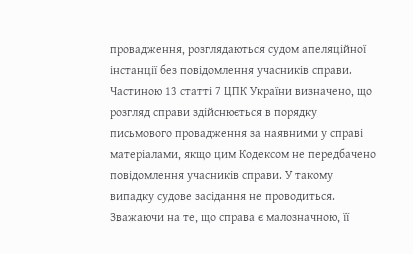провадження, розглядаються судом апеляційної інстанції без повідомлення учасників справи. Частиною 13 статті 7 ЦПК України визначено, що розгляд справи здійснюється в порядку письмового провадження за наявними у справі матеріалами, якщо цим Кодексом не передбачено повідомлення учасників справи. У такому випадку судове засідання не проводиться. Зважаючи на те, що справа є малозначною, її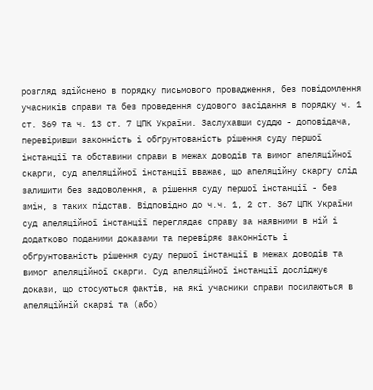розгляд здійснено в порядку письмового провадження, без повідомлення учасників справи та без проведення судового засідання в порядку ч. 1 ст. 369 та ч. 13 ст. 7 ЦПК України. Заслухавши суддю - доповідача, перевіривши законність і обґрунтованість рішення суду першої інстанції та обставини справи в межах доводів та вимог апеляційної скарги, суд апеляційної інстанції вважає, що апеляційну скаргу слід залишити без задоволення, а рішення суду першої інстанції - без змін, з таких підстав. Відповідно до ч.ч. 1, 2 ст. 367 ЦПК України суд апеляційної інстанції переглядає справу за наявними в ній і додатково поданими доказами та перевіряє законність і обґрунтованість рішення суду першої інстанції в межах доводів та вимог апеляційної скарги. Суд апеляційної інстанції досліджує докази, що стосуються фактів, на які учасники справи посилаються в апеляційній скарзі та (або)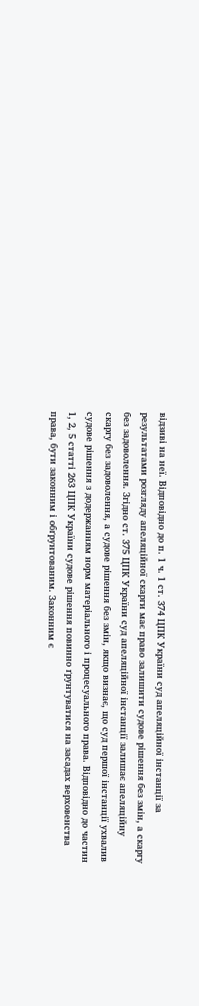відзиві на неї. Відповідно до п. 1 ч. 1 ст. 374 ЦПК України суд апеляційної інстанції за результатами розгляду апеляційної скарги має право залишити судове рішення без змін, а скаргу без задоволення. Згідно ст. 375 ЦПК України суд апеляційної інстанції залишає апеляційну скаргу без задоволення, а судове рішення без змін, якщо визнає, що суд першої інстанції ухвалив судове рішення з додержанням норм матеріального і процесуального права. Відповідно до частин 1, 2, 5 статті 263 ЦПК України судове рішення повинно ґрунтуватися на засадах верховенства права, бути законним і обґрунтованим. Законним є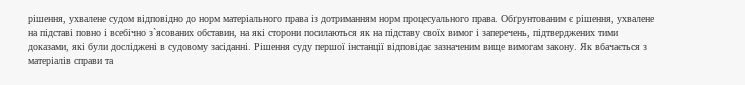рішення, ухвалене судом відповідно до норм матеріального права із дотриманням норм процесуального права. Обґрунтованим є рішення, ухвалене на підставі повно і всебічно з`ясованих обставин, на які сторони посилаються як на підставу своїх вимог і заперечень, підтверджених тими доказами, які були досліджені в судовому засіданні. Рішення суду першої інстанції відповідає зазначеним вище вимогам закону. Як вбачається з матеріалів справи та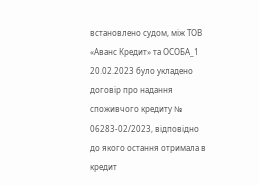встановлено судом, між ТОВ «Аванс Кредит» та ОСОБА_1 20.02.2023 було укладено договір про надання споживчого кредиту № 06283-02/2023, відповідно до якого остання отримала в кредит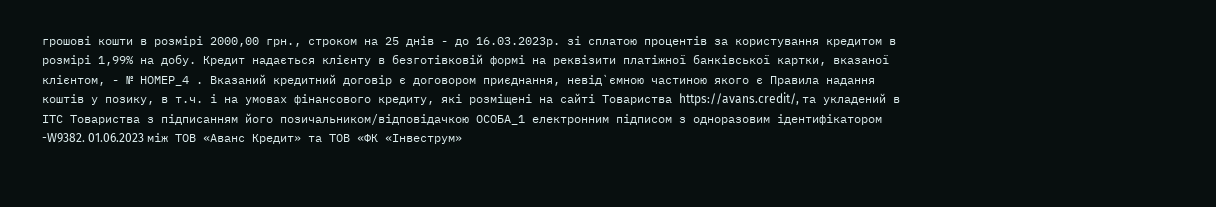грошові кошти в розмірі 2000,00 грн., строком на 25 днів - до 16.03.2023р. зі сплатою процентів за користування кредитом в розмірі 1,99% на добу. Кредит надається клієнту в безготівковій формі на реквізити платіжної банківської картки, вказаної клієнтом, - № НОМЕР_4 . Вказаний кредитний договір є договором приєднання, невід`ємною частиною якого є Правила надання коштів у позику, в т.ч. і на умовах фінансового кредиту, які розміщені на сайті Товариства https://avans.credit/, та укладений в ІТС Товариства з підписанням його позичальником/відповідачкою ОСОБА_1 електронним підписом з одноразовим ідентифікатором -W9382. 01.06.2023 між ТОВ «Аванс Кредит» та ТОВ «ФК «Інвеструм»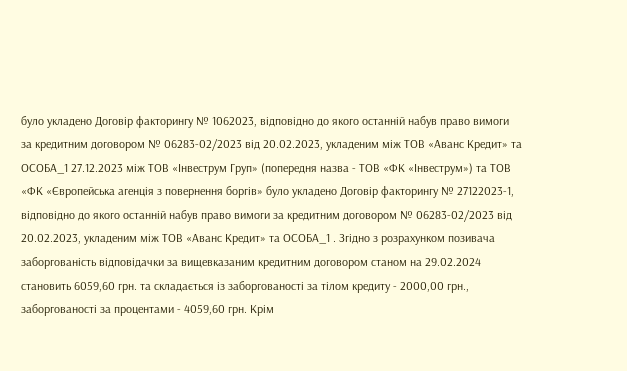було укладено Договір факторингу № 1062023, відповідно до якого останній набув право вимоги за кредитним договором № 06283-02/2023 від 20.02.2023, укладеним між ТОВ «Аванс Кредит» та ОСОБА_1 27.12.2023 між ТОВ «Інвеструм Груп» (попередня назва - ТОВ «ФК «Інвеструм») та ТОВ «ФК «Європейська агенція з повернення боргів» було укладено Договір факторингу № 27122023-1, відповідно до якого останній набув право вимоги за кредитним договором № 06283-02/2023 від 20.02.2023, укладеним між ТОВ «Аванс Кредит» та ОСОБА_1 . Згідно з розрахунком позивача заборгованість відповідачки за вищевказаним кредитним договором станом на 29.02.2024 становить 6059,60 грн. та складається із заборгованості за тілом кредиту - 2000,00 грн., заборгованості за процентами - 4059,60 грн. Крім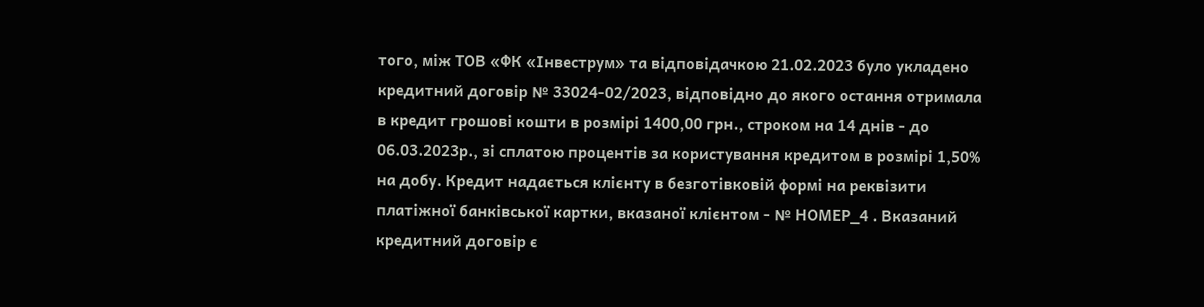того, між ТОВ «ФК «Інвеструм» та відповідачкою 21.02.2023 було укладено кредитний договір № 33024-02/2023, відповідно до якого остання отримала в кредит грошові кошти в розмірі 1400,00 грн., строком на 14 днів - до 06.03.2023р., зі сплатою процентів за користування кредитом в розмірі 1,50% на добу. Кредит надається клієнту в безготівковій формі на реквізити платіжної банківської картки, вказаної клієнтом - № НОМЕР_4 . Вказаний кредитний договір є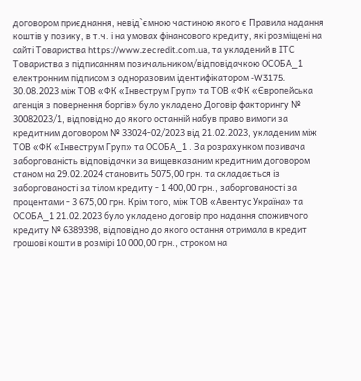договором приєднання, невід`ємною частиною якого є Правила надання коштів у позику, в т.ч. і на умовах фінансового кредиту, які розміщені на сайті Товариства https://www.zecredit.com.ua, та укладений в ІТС Товариства з підписанням позичальником/відповідачкою ОСОБА_1 електронним підписом з одноразовим ідентифікатором -W3175. 30.08.2023 між ТОВ «ФК «Інвеструм Груп» та ТОВ «ФК «Європейська агенція з повернення боргів» було укладено Договір факторингу № 30082023/1, відповідно до якого останній набув право вимоги за кредитним договором № 33024-02/2023 від 21.02.2023, укладеним між ТОВ «ФК «Інвеструм Груп» та ОСОБА_1 . За розрахунком позивача заборгованість відповідачки за вищевказаним кредитним договором станом на 29.02.2024 становить 5075,00 грн. та складається із заборгованості за тілом кредиту - 1 400,00 грн., заборгованості за процентами - 3 675,00 грн. Крім того, між ТОВ «Авентус Україна» та ОСОБА_1 21.02.2023 було укладено договір про надання споживчого кредиту № 6389398, відповідно до якого остання отримала в кредит грошові кошти в розмірі 10 000,00 грн., строком на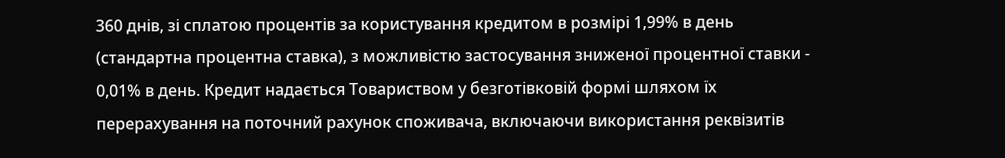360 днів, зі сплатою процентів за користування кредитом в розмірі 1,99% в день (стандартна процентна ставка), з можливістю застосування зниженої процентної ставки - 0,01% в день. Кредит надається Товариством у безготівковій формі шляхом їх перерахування на поточний рахунок споживача, включаючи використання реквізитів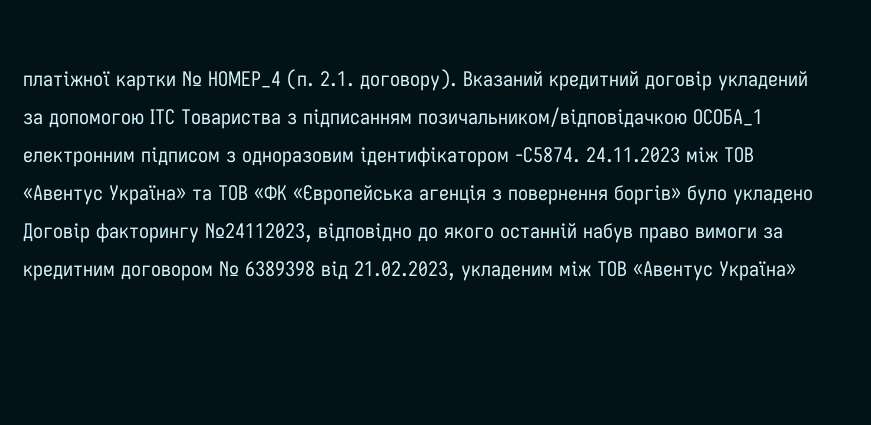платіжної картки № НОМЕР_4 (п. 2.1. договору). Вказаний кредитний договір укладений за допомогою ІТС Товариства з підписанням позичальником/відповідачкою ОСОБА_1 електронним підписом з одноразовим ідентифікатором -С5874. 24.11.2023 між ТОВ «Авентус Україна» та ТОВ «ФК «Європейська агенція з повернення боргів» було укладено Договір факторингу №24112023, відповідно до якого останній набув право вимоги за кредитним договором № 6389398 від 21.02.2023, укладеним між ТОВ «Авентус Україна»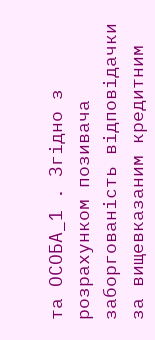та ОСОБА_1 . Згідно з розрахунком позивача заборгованість відповідачки за вищевказаним кредитним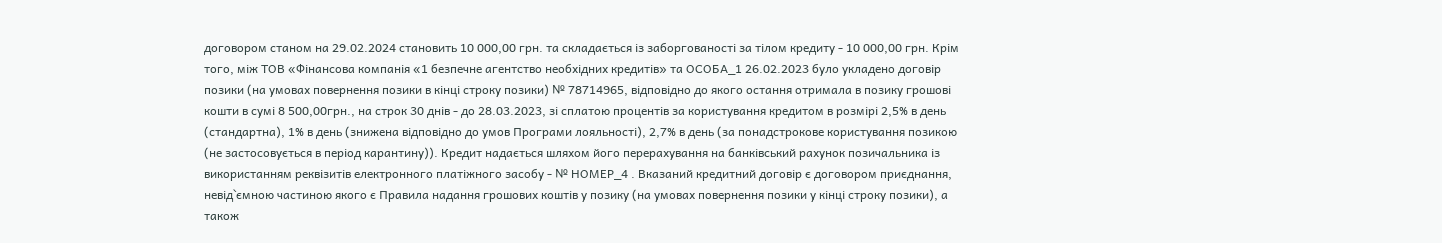договором станом на 29.02.2024 становить 10 000,00 грн. та складається із заборгованості за тілом кредиту - 10 000,00 грн. Крім того, між ТОВ «Фінансова компанія «1 безпечне агентство необхідних кредитів» та ОСОБА_1 26.02.2023 було укладено договір позики (на умовах повернення позики в кінці строку позики) № 78714965, відповідно до якого остання отримала в позику грошові кошти в сумі 8 500,00грн., на строк 30 днів - до 28.03.2023, зі сплатою процентів за користування кредитом в розмірі 2,5% в день (стандартна), 1% в день (знижена відповідно до умов Програми лояльності), 2,7% в день (за понадстрокове користування позикою (не застосовується в період карантину)). Кредит надається шляхом його перерахування на банківський рахунок позичальника із використанням реквізитів електронного платіжного засобу - № НОМЕР_4 . Вказаний кредитний договір є договором приєднання, невід`ємною частиною якого є Правила надання грошових коштів у позику (на умовах повернення позики у кінці строку позики), а також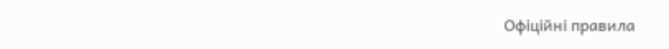Офіційні правила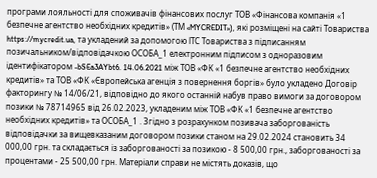програми лояльності для споживачів фінансових послуг ТОВ «Фінансова компанія «1 безпечне агентство необхідних кредитів» (ТМ «MYCREDIT»), які розміщені на сайті Товариства https://mycredit.ua, та укладений за допомогою ІТС Товариства з підписанням позичальником/відповідачкою ОСОБА_1 електронним підписом з одноразовим ідентифікатором -bSEa3AYbt6. 14.06.2021 між ТОВ «ФК «1 безпечне агентство необхідних кредитів» та ТОВ «ФК «Європейська агенція з повернення боргів» було укладено Договір факторингу № 14/06/21, відповідно до якого останній набув право вимоги за договором позики № 78714965 від 26.02.2023, укладеним між ТОВ «ФК «1 безпечне агентство необхідних кредитів» та ОСОБА_1 . Згідно з розрахунком позивача заборгованість відповідачки за вищевказаним договором позики станом на 29.02.2024 становить 34 000,00 грн. та складається із заборгованості за позикою - 8 500,00 грн., заборгованості за процентами - 25 500,00 грн. Матеріали справи не містять доказів, що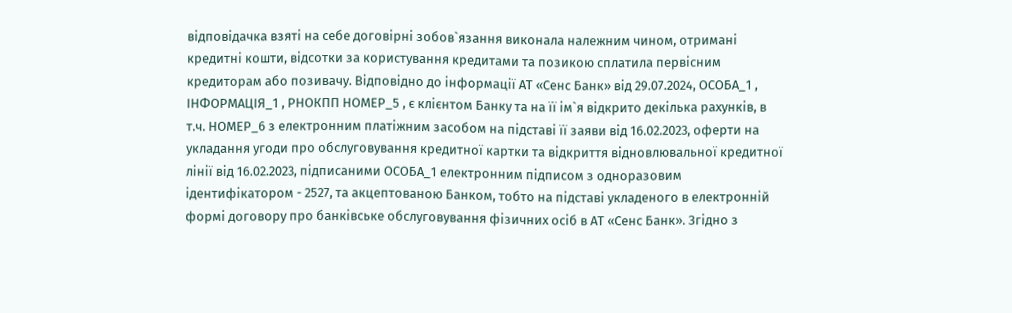відповідачка взяті на себе договірні зобов`язання виконала належним чином, отримані кредитні кошти, відсотки за користування кредитами та позикою сплатила первісним кредиторам або позивачу. Відповідно до інформації АТ «Сенс Банк» від 29.07.2024, ОСОБА_1 , ІНФОРМАЦІЯ_1 , РНОКПП НОМЕР_5 , є клієнтом Банку та на її ім`я відкрито декілька рахунків, в т.ч. НОМЕР_6 з електронним платіжним засобом на підставі її заяви від 16.02.2023, оферти на укладання угоди про обслуговування кредитної картки та відкриття відновлювальної кредитної лінії від 16.02.2023, підписаними ОСОБА_1 електронним підписом з одноразовим ідентифікатором - 2527, та акцептованою Банком, тобто на підставі укладеного в електронній формі договору про банківське обслуговування фізичних осіб в АТ «Сенс Банк». Згідно з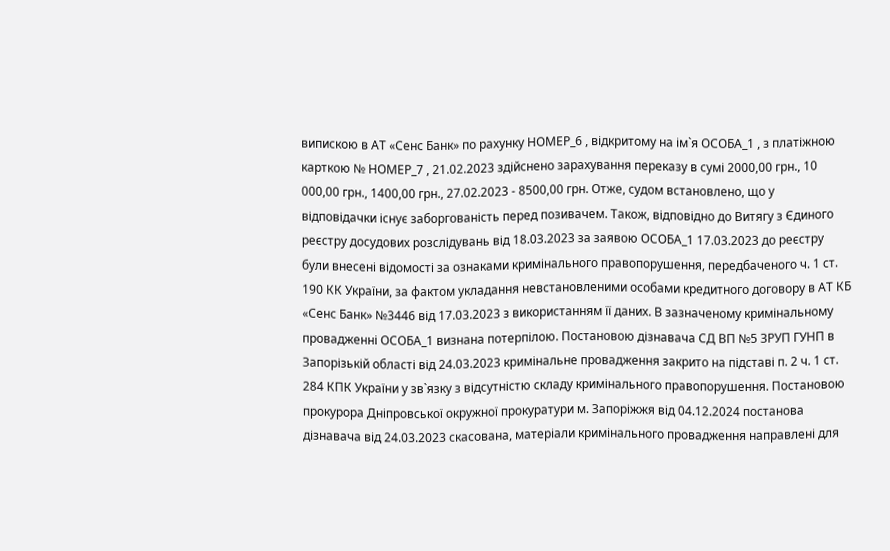випискою в АТ «Сенс Банк» по рахунку НОМЕР_6 , відкритому на ім`я ОСОБА_1 , з платіжною карткою № НОМЕР_7 , 21.02.2023 здійснено зарахування переказу в сумі 2000,00 грн., 10 000,00 грн., 1400,00 грн., 27.02.2023 - 8500,00 грн. Отже, судом встановлено, що у відповідачки існує заборгованість перед позивачем. Також, відповідно до Витягу з Єдиного реєстру досудових розслідувань від 18.03.2023 за заявою ОСОБА_1 17.03.2023 до реєстру були внесені відомості за ознаками кримінального правопорушення, передбаченого ч. 1 ст. 190 КК України, за фактом укладання невстановленими особами кредитного договору в АТ КБ «Сенс Банк» №3446 від 17.03.2023 з використанням її даних. В зазначеному кримінальному провадженні ОСОБА_1 визнана потерпілою. Постановою дізнавача СД ВП №5 ЗРУП ГУНП в Запорізькій області від 24.03.2023 кримінальне провадження закрито на підставі п. 2 ч. 1 ст. 284 КПК України у зв`язку з відсутністю складу кримінального правопорушення. Постановою прокурора Дніпровської окружної прокуратури м. Запоріжжя від 04.12.2024 постанова дізнавача від 24.03.2023 скасована, матеріали кримінального провадження направлені для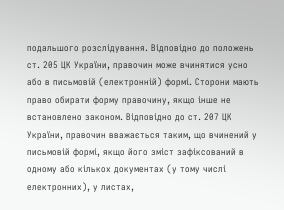подальшого розслідування. Відповідно до положень ст. 205 ЦК України, правочин може вчинятися усно або в письмовій (електронній) формі. Сторони мають право обирати форму правочину, якщо інше не встановлено законом. Відповідно до ст. 207 ЦК України, правочин вважається таким, що вчинений у письмовій формі, якщо його зміст зафіксований в одному або кількох документах (у тому числі електронних), у листах,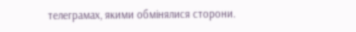телеграмах, якими обмінялися сторони.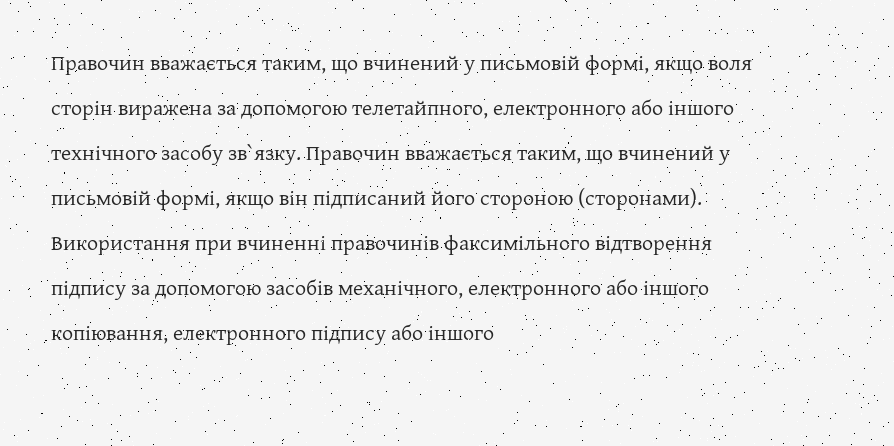Правочин вважається таким, що вчинений у письмовій формі, якщо воля сторін виражена за допомогою телетайпного, електронного або іншого технічного засобу зв`язку. Правочин вважається таким, що вчинений у письмовій формі, якщо він підписаний його стороною (сторонами). Використання при вчиненні правочинів факсимільного відтворення підпису за допомогою засобів механічного, електронного або іншого копіювання, електронного підпису або іншого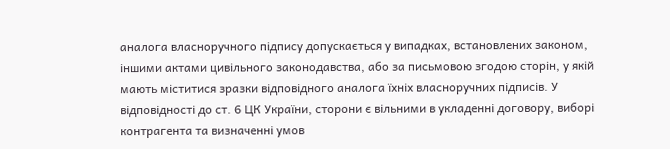аналога власноручного підпису допускається у випадках, встановлених законом, іншими актами цивільного законодавства, або за письмовою згодою сторін, у якій мають міститися зразки відповідного аналога їхніх власноручних підписів. У відповідності до ст. 6 ЦК України, сторони є вільними в укладенні договору, виборі контрагента та визначенні умов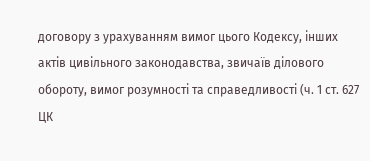договору з урахуванням вимог цього Кодексу, інших актів цивільного законодавства, звичаїв ділового обороту, вимог розумності та справедливості (ч. 1 ст. 627 ЦК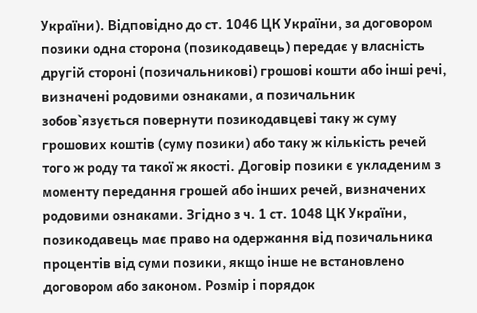України). Відповідно до ст. 1046 ЦК України, за договором позики одна сторона (позикодавець) передає у власність другій стороні (позичальникові) грошові кошти або інші речі, визначені родовими ознаками, а позичальник зобов`язується повернути позикодавцеві таку ж суму грошових коштів (суму позики) або таку ж кількість речей того ж роду та такої ж якості. Договір позики є укладеним з моменту передання грошей або інших речей, визначених родовими ознаками. Згідно з ч. 1 ст. 1048 ЦК України, позикодавець має право на одержання від позичальника процентів від суми позики, якщо інше не встановлено договором або законом. Розмір і порядок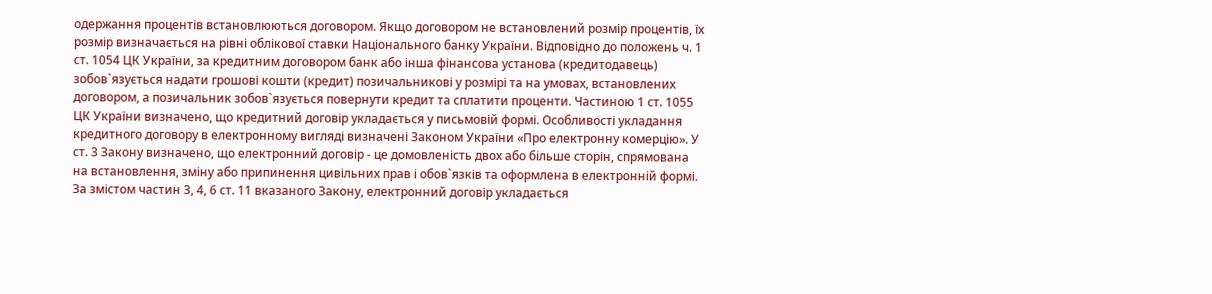одержання процентів встановлюються договором. Якщо договором не встановлений розмір процентів, їх розмір визначається на рівні облікової ставки Національного банку України. Відповідно до положень ч. 1 ст. 1054 ЦК України, за кредитним договором банк або інша фінансова установа (кредитодавець) зобов`язується надати грошові кошти (кредит) позичальникові у розмірі та на умовах, встановлених договором, а позичальник зобов`язується повернути кредит та сплатити проценти. Частиною 1 ст. 1055 ЦК України визначено, що кредитний договір укладається у письмовій формі. Особливості укладання кредитного договору в електронному вигляді визначені Законом України «Про електронну комерцію». У ст. 3 Закону визначено, що електронний договір - це домовленість двох або більше сторін, спрямована на встановлення, зміну або припинення цивільних прав і обов`язків та оформлена в електронній формі. За змістом частин 3, 4, 6 ст. 11 вказаного Закону, електронний договір укладається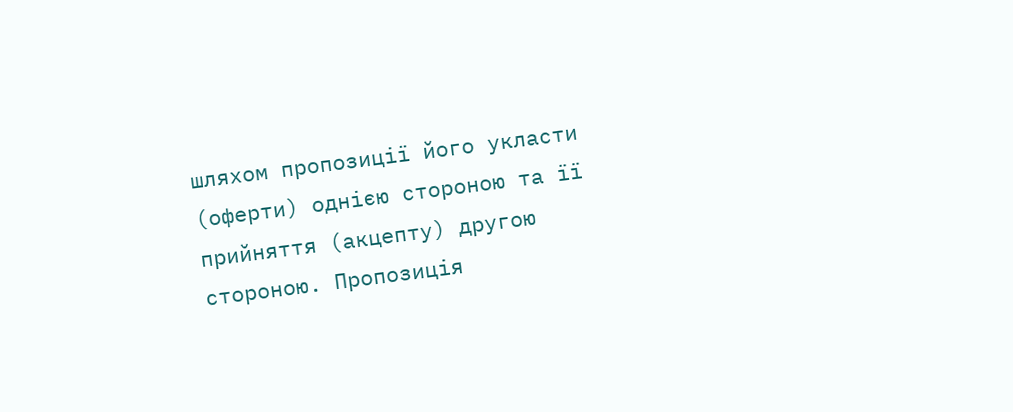шляхом пропозиції його укласти (оферти) однією стороною та її прийняття (акцепту) другою стороною. Пропозиція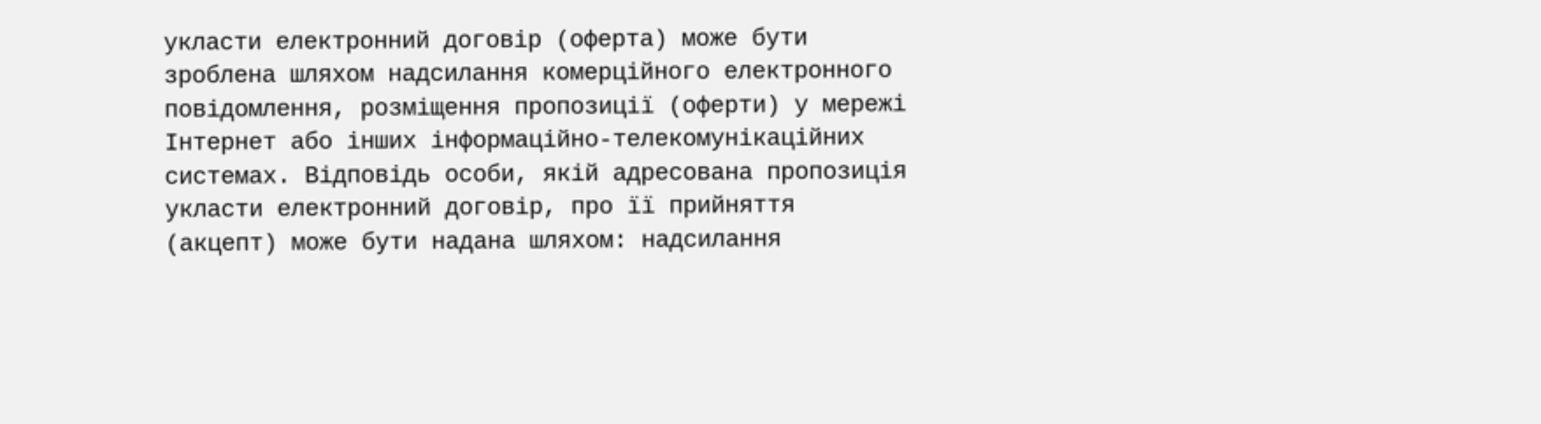укласти електронний договір (оферта) може бути зроблена шляхом надсилання комерційного електронного повідомлення, розміщення пропозиції (оферти) у мережі Інтернет або інших інформаційно-телекомунікаційних системах. Відповідь особи, якій адресована пропозиція укласти електронний договір, про її прийняття (акцепт) може бути надана шляхом: надсилання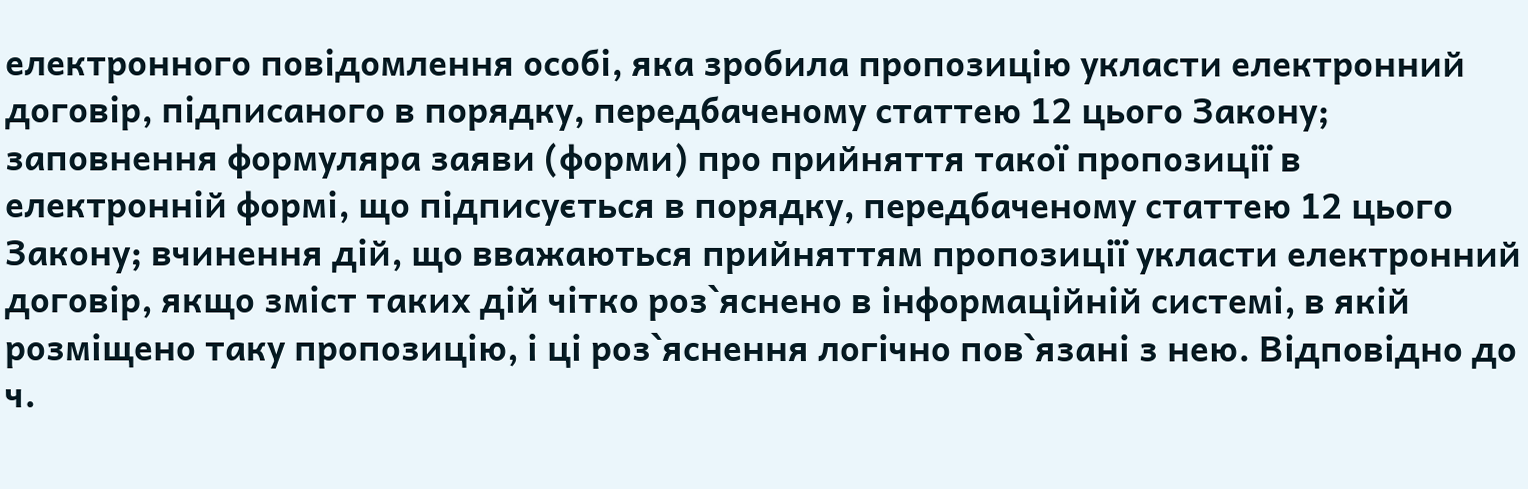електронного повідомлення особі, яка зробила пропозицію укласти електронний договір, підписаного в порядку, передбаченому статтею 12 цього Закону; заповнення формуляра заяви (форми) про прийняття такої пропозиції в електронній формі, що підписується в порядку, передбаченому статтею 12 цього Закону; вчинення дій, що вважаються прийняттям пропозиції укласти електронний договір, якщо зміст таких дій чітко роз`яснено в інформаційній системі, в якій розміщено таку пропозицію, і ці роз`яснення логічно пов`язані з нею. Відповідно до ч.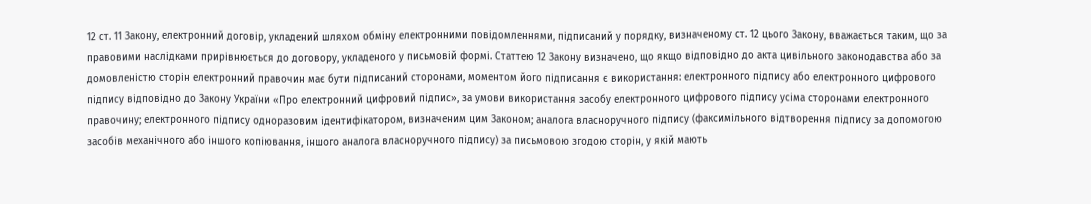12 ст. 11 Закону, електронний договір, укладений шляхом обміну електронними повідомленнями, підписаний у порядку, визначеному ст. 12 цього Закону, вважається таким, що за правовими наслідками прирівнюється до договору, укладеного у письмовій формі. Статтею 12 Закону визначено, що якщо відповідно до акта цивільного законодавства або за домовленістю сторін електронний правочин має бути підписаний сторонами, моментом його підписання є використання: електронного підпису або електронного цифрового підпису відповідно до Закону України «Про електронний цифровий підпис», за умови використання засобу електронного цифрового підпису усіма сторонами електронного правочину; електронного підпису одноразовим ідентифікатором, визначеним цим Законом; аналога власноручного підпису (факсимільного відтворення підпису за допомогою засобів механічного або іншого копіювання, іншого аналога власноручного підпису) за письмовою згодою сторін, у якій мають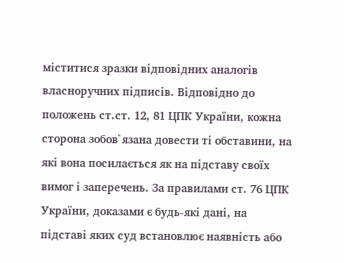міститися зразки відповідних аналогів власноручних підписів. Відповідно до положень ст.ст. 12, 81 ЦПК України, кожна сторона зобов`язана довести ті обставини, на які вона посилається як на підставу своїх вимог і заперечень. За правилами ст. 76 ЦПК України, доказами є будь-які дані, на підставі яких суд встановлює наявність або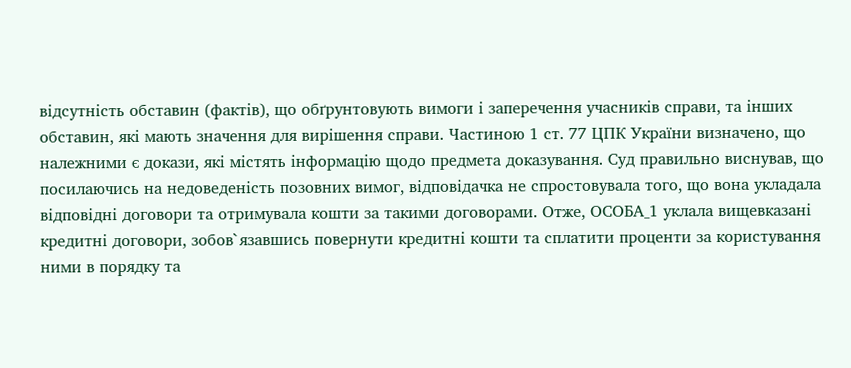відсутність обставин (фактів), що обґрунтовують вимоги і заперечення учасників справи, та інших обставин, які мають значення для вирішення справи. Частиною 1 ст. 77 ЦПК України визначено, що належними є докази, які містять інформацію щодо предмета доказування. Суд правильно виснував, що посилаючись на недоведеність позовних вимог, відповідачка не спростовувала того, що вона укладала відповідні договори та отримувала кошти за такими договорами. Отже, ОСОБА_1 уклала вищевказані кредитні договори, зобов`язавшись повернути кредитні кошти та сплатити проценти за користування ними в порядку та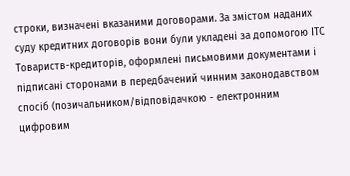строки, визначені вказаними договорами. За змістом наданих суду кредитних договорів вони були укладені за допомогою ІТС Товариств-кредиторів, оформлені письмовими документами і підписані сторонами в передбачений чинним законодавством спосіб (позичальником/відповідачкою - електронним цифровим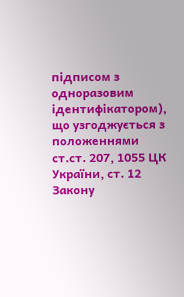підписом з одноразовим ідентифікатором), що узгоджується з положеннями ст.ст. 207, 1055 ЦК України, ст. 12 Закону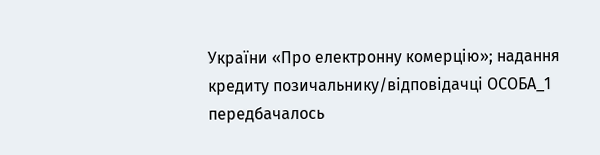України «Про електронну комерцію»; надання кредиту позичальнику/відповідачці ОСОБА_1 передбачалось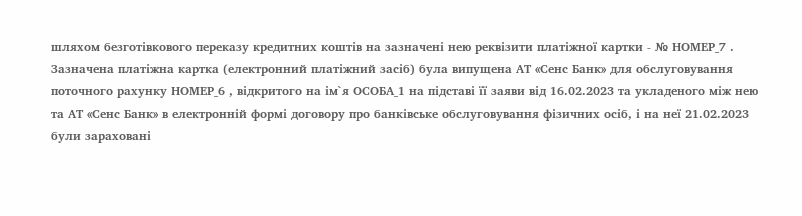шляхом безготівкового переказу кредитних коштів на зазначені нею реквізити платіжної картки - № НОМЕР_7 . Зазначена платіжна картка (електронний платіжний засіб) була випущена АТ «Сенс Банк» для обслуговування поточного рахунку НОМЕР_6 , відкритого на ім`я ОСОБА_1 на підставі її заяви від 16.02.2023 та укладеного між нею та АТ «Сенс Банк» в електронній формі договору про банківське обслуговування фізичних осіб, і на неї 21.02.2023 були зараховані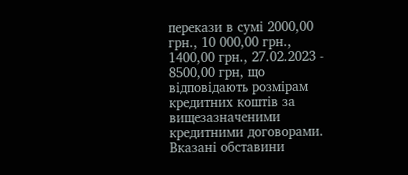перекази в сумі 2000,00 грн., 10 000,00 грн., 1400,00 грн., 27.02.2023 - 8500,00 грн, що відповідають розмірам кредитних коштів за вищезазначеними кредитними договорами. Вказані обставини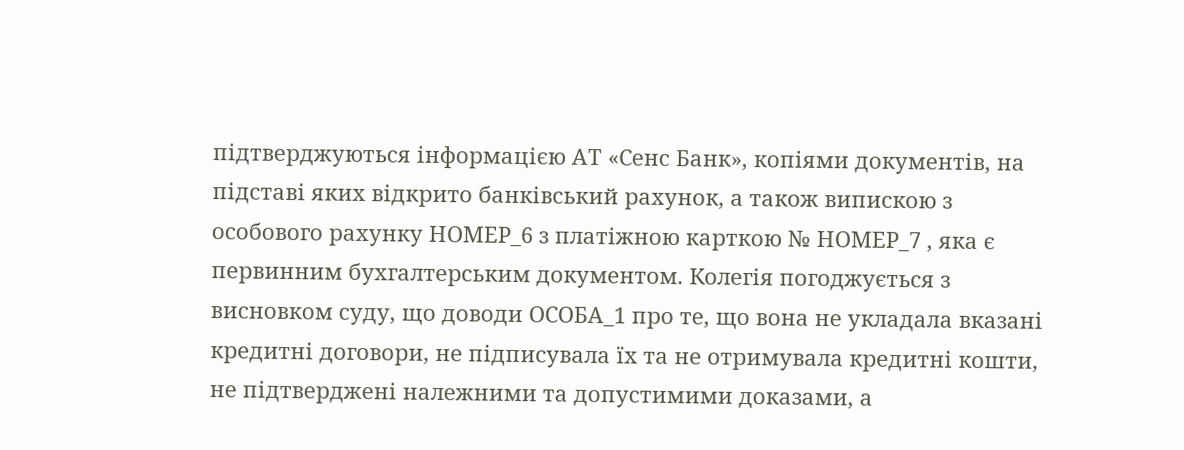підтверджуються інформацією АТ «Сенс Банк», копіями документів, на підставі яких відкрито банківський рахунок, а також випискою з особового рахунку НОМЕР_6 з платіжною карткою № НОМЕР_7 , яка є первинним бухгалтерським документом. Колегія погоджується з висновком суду, що доводи ОСОБА_1 про те, що вона не укладала вказані кредитні договори, не підписувала їх та не отримувала кредитні кошти, не підтверджені належними та допустимими доказами, а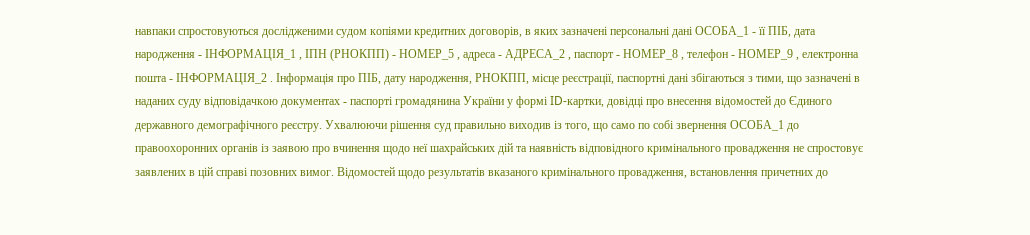навпаки спростовуються дослідженими судом копіями кредитних договорів, в яких зазначені персональні дані ОСОБА_1 - її ПІБ, дата народження - ІНФОРМАЦІЯ_1 , ІПН (РНОКПП) - НОМЕР_5 , адреса - АДРЕСА_2 , паспорт - НОМЕР_8 , телефон - НОМЕР_9 , електронна пошта - ІНФОРМАЦІЯ_2 . Інформація про ПІБ, дату народження, РНОКПП, місце реєстрації, паспортні дані збігаються з тими, що зазначені в наданих суду відповідачкою документах - паспорті громадянина України у формі ID-картки, довідці про внесення відомостей до Єдиного державного демографічного реєстру. Ухвалюючи рішення суд правильно виходив із того, що само по собі звернення ОСОБА_1 до правоохоронних органів із заявою про вчинення щодо неї шахрайських дій та наявність відповідного кримінального провадження не спростовує заявлених в цій справі позовних вимог. Відомостей щодо результатів вказаного кримінального провадження, встановлення причетних до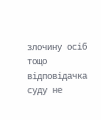злочину осіб тощо відповідачка суду не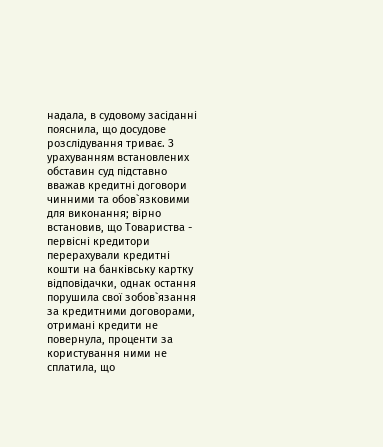надала, в судовому засіданні пояснила, що досудове розслідування триває. З урахуванням встановлених обставин суд підставно вважав кредитні договори чинними та обов`язковими для виконання; вірно встановив, що Товариства - первісні кредитори перерахували кредитні кошти на банківську картку відповідачки, однак остання порушила свої зобов`язання за кредитними договорами, отримані кредити не повернула, проценти за користування ними не сплатила, що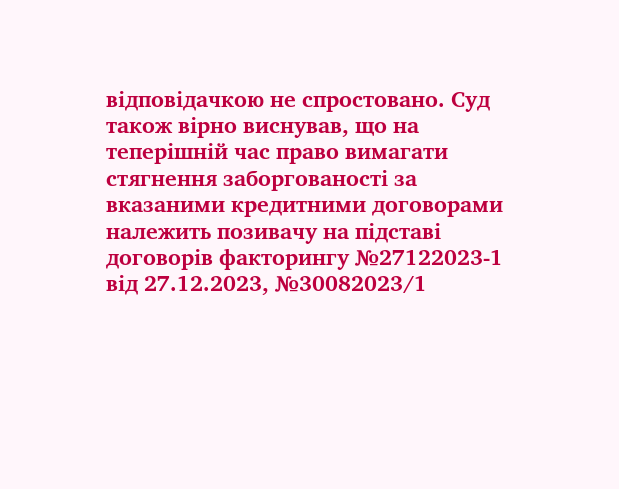відповідачкою не спростовано. Суд також вірно виснував, що на теперішній час право вимагати стягнення заборгованості за вказаними кредитними договорами належить позивачу на підставі договорів факторингу №27122023-1 від 27.12.2023, №30082023/1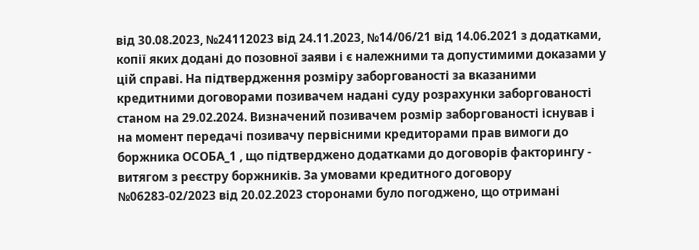від 30.08.2023, №24112023 від 24.11.2023, №14/06/21 від 14.06.2021 з додатками, копії яких додані до позовної заяви і є належними та допустимими доказами у цій справі. На підтвердження розміру заборгованості за вказаними кредитними договорами позивачем надані суду розрахунки заборгованості станом на 29.02.2024. Визначений позивачем розмір заборгованості існував і на момент передачі позивачу первісними кредиторами прав вимоги до боржника ОСОБА_1 , що підтверджено додатками до договорів факторингу - витягом з реєстру боржників. За умовами кредитного договору №06283-02/2023 від 20.02.2023 сторонами було погоджено, що отримані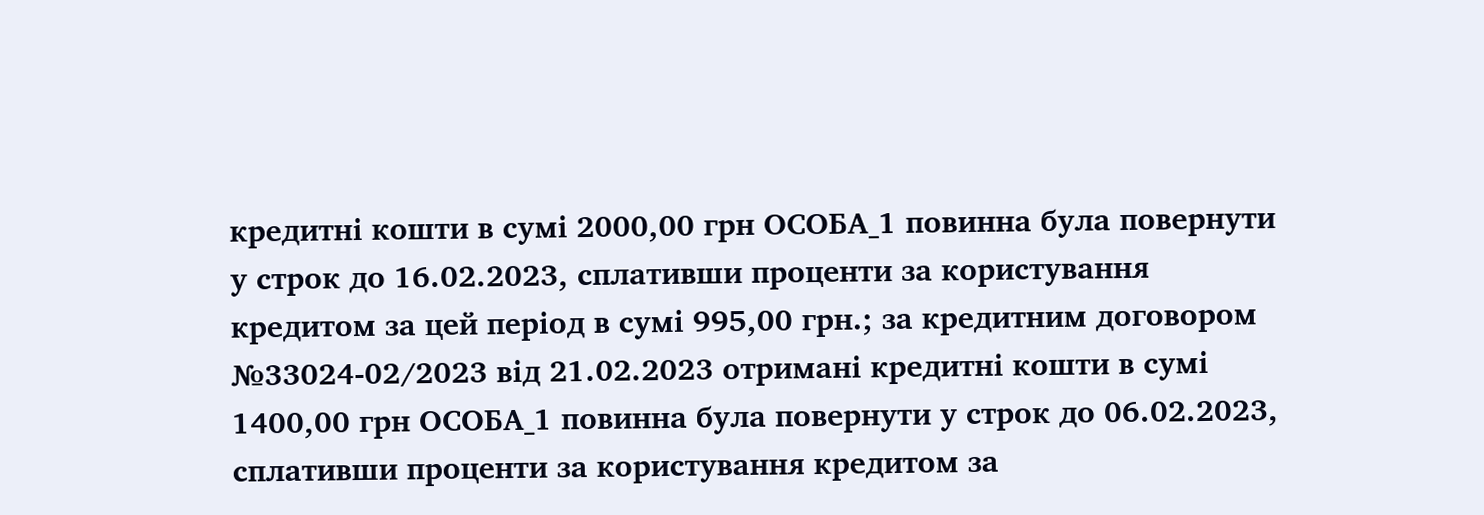кредитні кошти в сумі 2000,00 грн ОСОБА_1 повинна була повернути у строк до 16.02.2023, сплативши проценти за користування кредитом за цей період в сумі 995,00 грн.; за кредитним договором №33024-02/2023 від 21.02.2023 отримані кредитні кошти в сумі 1400,00 грн ОСОБА_1 повинна була повернути у строк до 06.02.2023, сплативши проценти за користування кредитом за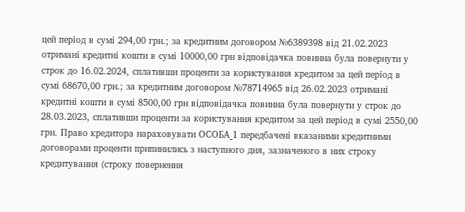цей період в сумі 294,00 грн.; за кредитним договором №6389398 від 21.02.2023 отримані кредитні кошти в сумі 10000,00 грн відповідачка повинна була повернути у строк до 16.02.2024, сплативши проценти за користування кредитом за цей період в сумі 68670,00 грн.; за кредитним договором №78714965 від 26.02.2023 отримані кредитні кошти в сумі 8500,00 грн відповідачка повинна була повернути у строк до 28.03.2023, сплативши проценти за користування кредитом за цей період в сумі 2550,00 грн. Право кредитора нараховувати ОСОБА_1 передбачені вказаними кредитними договорами проценти припинились з наступного дня, зазначеного в них строку кредитування (строку повернення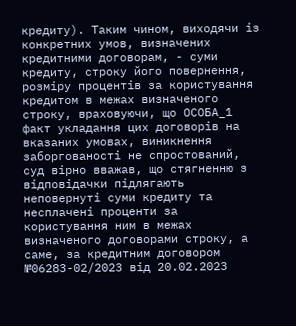кредиту). Таким чином, виходячи із конкретних умов, визначених кредитними договорам, - суми кредиту, строку його повернення, розміру процентів за користування кредитом в межах визначеного строку, враховуючи, що ОСОБА_1 факт укладання цих договорів на вказаних умовах, виникнення заборгованості не спростований, суд вірно вважав, що стягненню з відповідачки підлягають неповернуті суми кредиту та несплачені проценти за користування ним в межах визначеного договорами строку, а саме, за кредитним договором №06283-02/2023 від 20.02.2023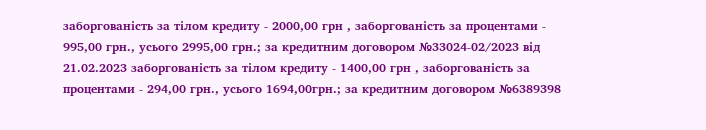заборгованість за тілом кредиту - 2000,00 грн , заборгованість за процентами - 995,00 грн., усього 2995,00 грн.; за кредитним договором №33024-02/2023 від 21.02.2023 заборгованість за тілом кредиту - 1400,00 грн , заборгованість за процентами - 294,00 грн., усього 1694,00грн.; за кредитним договором №6389398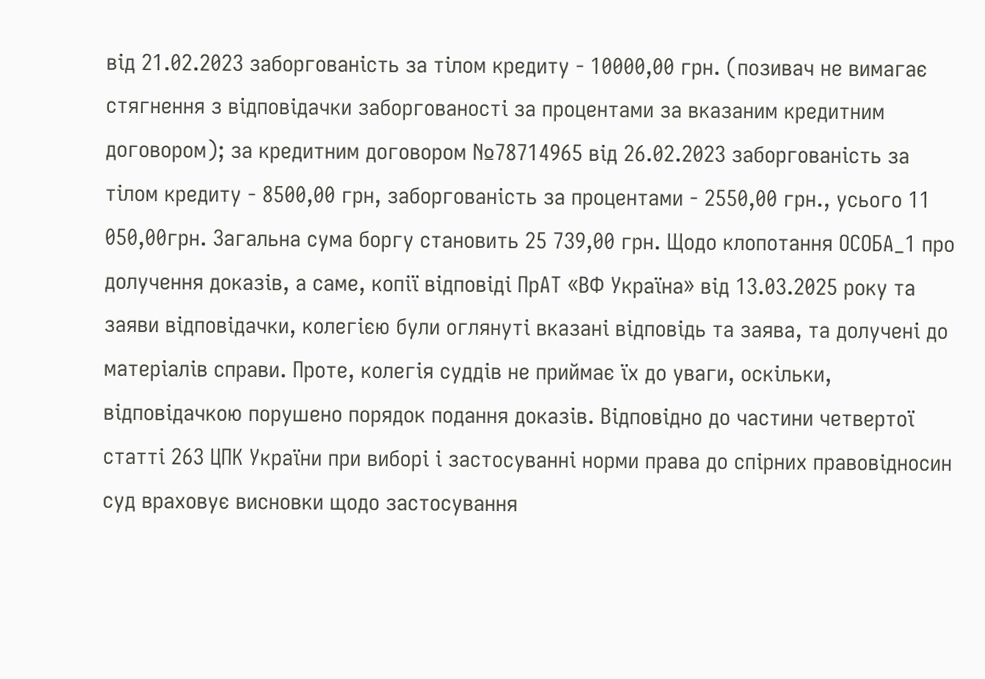від 21.02.2023 заборгованість за тілом кредиту - 10000,00 грн. (позивач не вимагає стягнення з відповідачки заборгованості за процентами за вказаним кредитним договором); за кредитним договором №78714965 від 26.02.2023 заборгованість за тілом кредиту - 8500,00 грн, заборгованість за процентами - 2550,00 грн., усього 11 050,00грн. Загальна сума боргу становить 25 739,00 грн. Щодо клопотання ОСОБА_1 про долучення доказів, а саме, копії відповіді ПрАТ «ВФ Україна» від 13.03.2025 року та заяви відповідачки, колегією були оглянуті вказані відповідь та заява, та долучені до матеріалів справи. Проте, колегія суддів не приймає їх до уваги, оскільки, відповідачкою порушено порядок подання доказів. Відповідно до частини четвертої статті 263 ЦПК України при виборі і застосуванні норми права до спірних правовідносин суд враховує висновки щодо застосування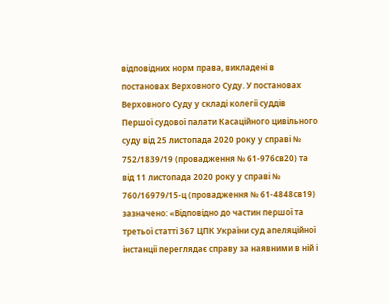відповідних норм права, викладені в постановах Верховного Суду. У постановах Верховного Суду у складі колегії суддів Першої судової палати Касаційного цивільного суду від 25 листопада 2020 року у справі № 752/1839/19 (провадження № 61-976св20) та від 11 листопада 2020 року у справі № 760/16979/15-ц (провадження № 61-4848св19) зазначено: «Відповідно до частин першої та третьої статті 367 ЦПК України суд апеляційної інстанції переглядає справу за наявними в ній і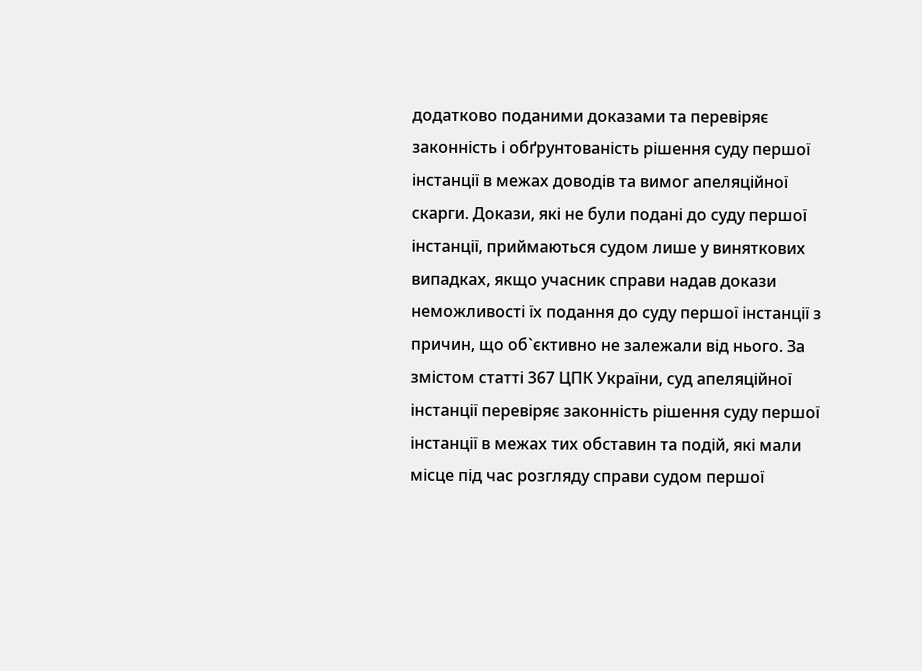додатково поданими доказами та перевіряє законність і обґрунтованість рішення суду першої інстанції в межах доводів та вимог апеляційної скарги. Докази, які не були подані до суду першої інстанції, приймаються судом лише у виняткових випадках, якщо учасник справи надав докази неможливості їх подання до суду першої інстанції з причин, що об`єктивно не залежали від нього. За змістом статті 367 ЦПК України, суд апеляційної інстанції перевіряє законність рішення суду першої інстанції в межах тих обставин та подій, які мали місце під час розгляду справи судом першої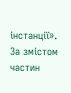інстанції». За змістом частин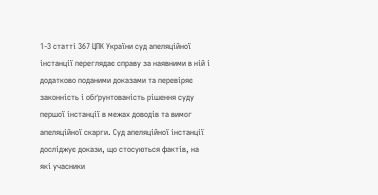1-3 статті 367 ЦПК України суд апеляційної інстанції переглядає справу за наявними в ній і додатково поданими доказами та перевіряє законність і обґрунтованість рішення суду першої інстанції в межах доводів та вимог апеляційної скарги. Суд апеляційної інстанції досліджує докази, що стосуються фактів, на які учасники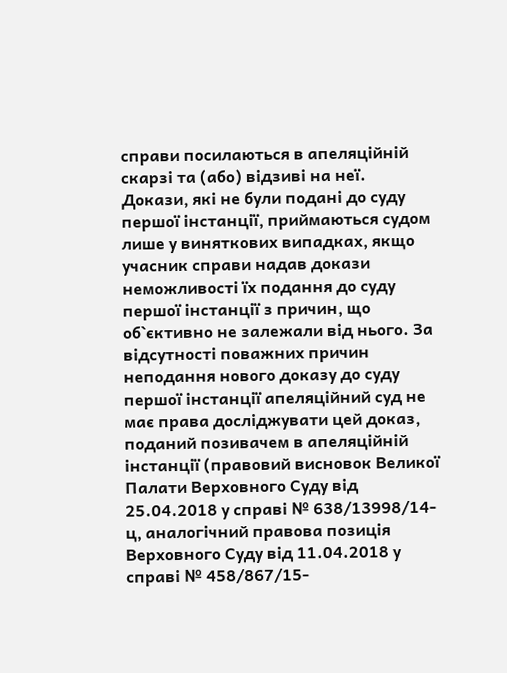справи посилаються в апеляційній скарзі та (або) відзиві на неї. Докази, які не були подані до суду першої інстанції, приймаються судом лише у виняткових випадках, якщо учасник справи надав докази неможливості їх подання до суду першої інстанції з причин, що об`єктивно не залежали від нього. За відсутності поважних причин неподання нового доказу до суду першої інстанції апеляційний суд не має права досліджувати цей доказ, поданий позивачем в апеляційній інстанції (правовий висновок Великої Палати Верховного Суду від 25.04.2018 у справі № 638/13998/14-ц, аналогічний правова позиція Верховного Суду від 11.04.2018 у справі № 458/867/15-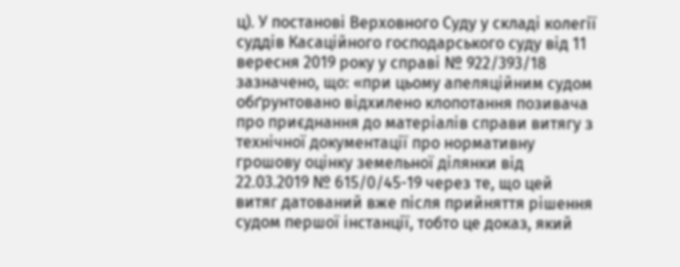ц). У постанові Верховного Суду у складі колегії суддів Касаційного господарського суду від 11 вересня 2019 року у справі № 922/393/18 зазначено, що: «при цьому апеляційним судом обґрунтовано відхилено клопотання позивача про приєднання до матеріалів справи витягу з технічної документації про нормативну грошову оцінку земельної ділянки від 22.03.2019 № 615/0/45-19 через те, що цей витяг датований вже після прийняття рішення судом першої інстанції, тобто це доказ, який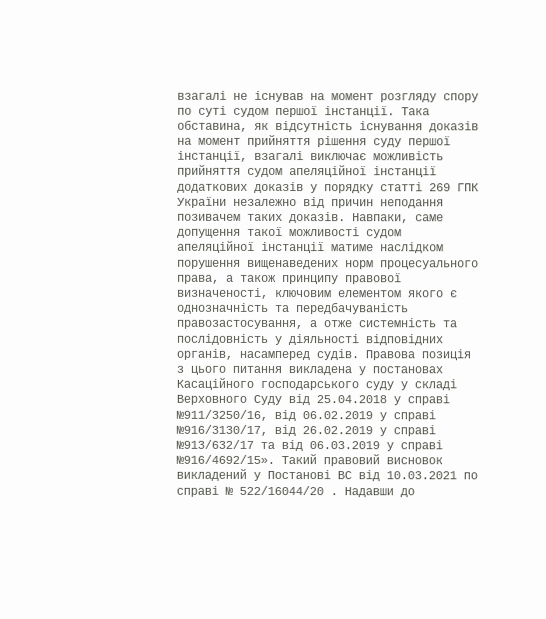взагалі не існував на момент розгляду спору по суті судом першої інстанції. Така обставина, як відсутність існування доказів на момент прийняття рішення суду першої інстанції, взагалі виключає можливість прийняття судом апеляційної інстанції додаткових доказів у порядку статті 269 ГПК України незалежно від причин неподання позивачем таких доказів. Навпаки, саме допущення такої можливості судом апеляційної інстанції матиме наслідком порушення вищенаведених норм процесуального права, а також принципу правової визначеності, ключовим елементом якого є однозначність та передбачуваність правозастосування, а отже системність та послідовність у діяльності відповідних органів, насамперед судів. Правова позиція з цього питання викладена у постановах Касаційного господарського суду у складі Верховного Суду від 25.04.2018 у справі №911/3250/16, від 06.02.2019 у справі №916/3130/17, від 26.02.2019 у справі №913/632/17 та від 06.03.2019 у справі №916/4692/15». Такий правовий висновок викладений у Постанові ВС від 10.03.2021 по справі № 522/16044/20 . Надавши до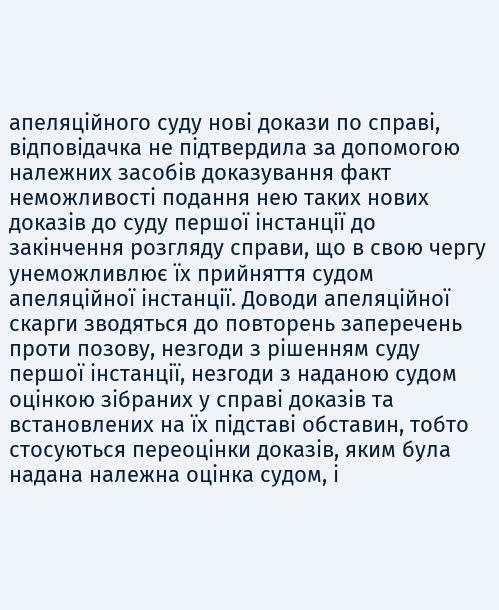апеляційного суду нові докази по справі, відповідачка не підтвердила за допомогою належних засобів доказування факт неможливості подання нею таких нових доказів до суду першої інстанції до закінчення розгляду справи, що в свою чергу унеможливлює їх прийняття судом апеляційної інстанції. Доводи апеляційної скарги зводяться до повторень заперечень проти позову, незгоди з рішенням суду першої інстанції, незгоди з наданою судом оцінкою зібраних у справі доказів та встановлених на їх підставі обставин, тобто стосуються переоцінки доказів, яким була надана належна оцінка судом, і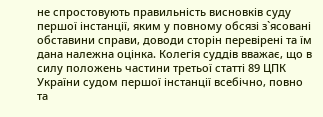не спростовують правильність висновків суду першої інстанції, яким у повному обсязі з`ясовані обставини справи, доводи сторін перевірені та їм дана належна оцінка. Колегія суддів вважає, що в силу положень частини третьої статті 89 ЦПК України судом першої інстанції всебічно, повно та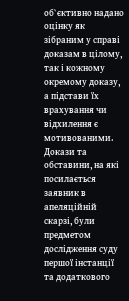об`єктивно надано оцінку як зібраним у справі доказам в цілому, так і кожному окремому доказу, а підстави їх врахування чи відхилення є мотивованими. Докази та обставини, на які посилається заявник в апеляційній скарзі, були предметом дослідження суду першої інстанції та додаткового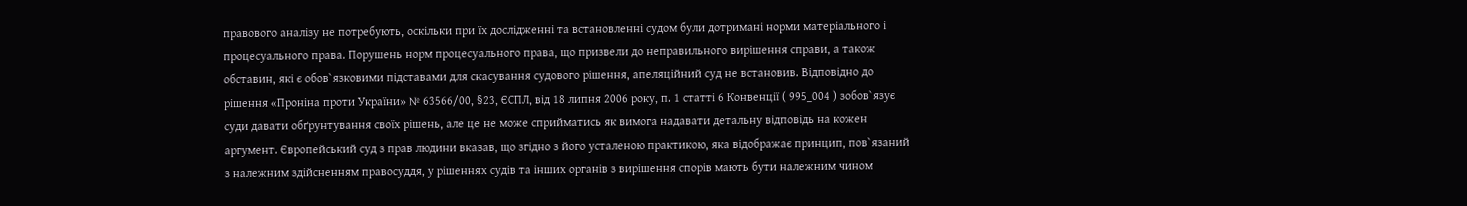правового аналізу не потребують, оскільки при їх дослідженні та встановленні судом були дотримані норми матеріального і процесуального права. Порушень норм процесуального права, що призвели до неправильного вирішення справи, а також обставин, які є обов`язковими підставами для скасування судового рішення, апеляційний суд не встановив. Відповідно до рішення «Проніна проти України» № 63566/00, §23, ЄСПЛ, від 18 липня 2006 року, п. 1 статті 6 Конвенції ( 995_004 ) зобов`язує суди давати обґрунтування своїх рішень, але це не може сприйматись як вимога надавати детальну відповідь на кожен аргумент. Європейський суд з прав людини вказав, що згідно з його усталеною практикою, яка відображає принцип, пов`язаний з належним здійсненням правосуддя, у рішеннях судів та інших органів з вирішення спорів мають бути належним чином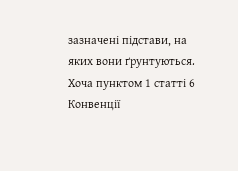зазначені підстави, на яких вони ґрунтуються. Хоча пунктом 1 статті 6 Конвенції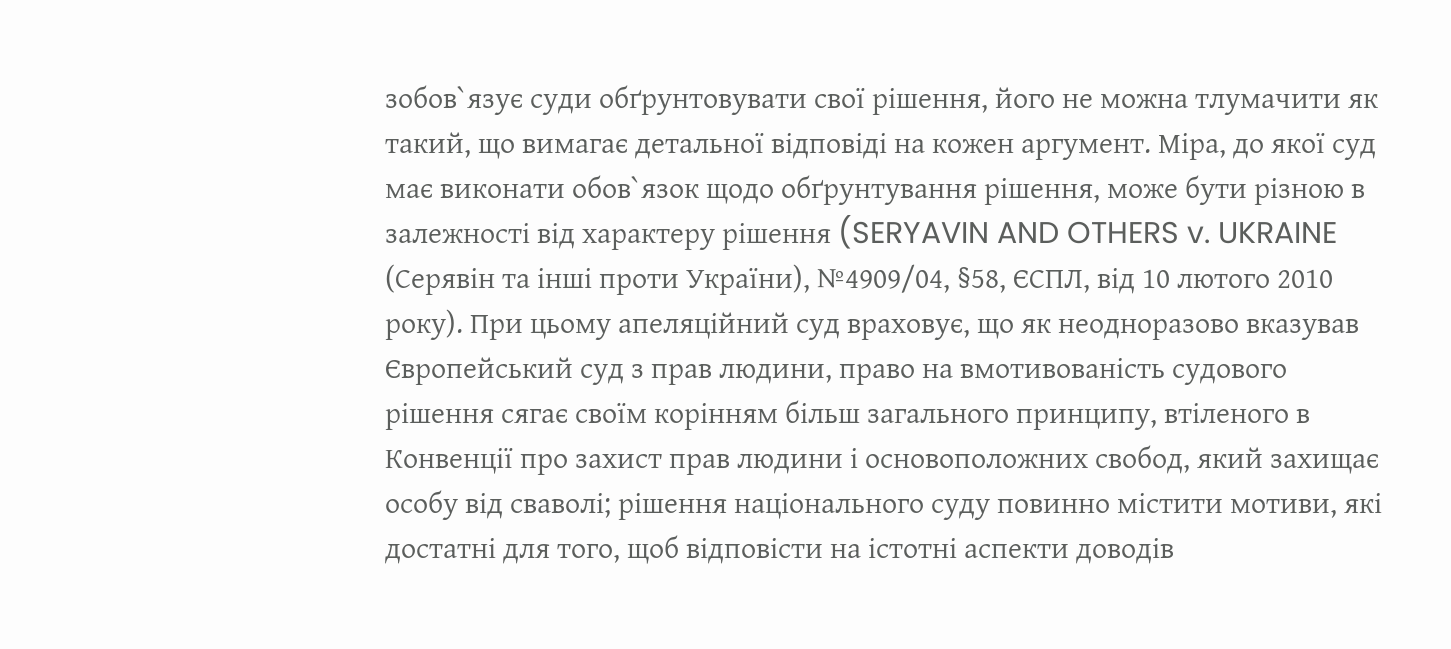зобов`язує суди обґрунтовувати свої рішення, його не можна тлумачити як такий, що вимагає детальної відповіді на кожен аргумент. Міра, до якої суд має виконати обов`язок щодо обґрунтування рішення, може бути різною в залежності від характеру рішення (SERYAVIN AND OTHERS v. UKRAINE (Серявін та інші проти України), №4909/04, §58, ЄСПЛ, від 10 лютого 2010 року). При цьому апеляційний суд враховує, що як неодноразово вказував Європейський суд з прав людини, право на вмотивованість судового рішення сягає своїм корінням більш загального принципу, втіленого в Конвенції про захист прав людини і основоположних свобод, який захищає особу від сваволі; рішення національного суду повинно містити мотиви, які достатні для того, щоб відповісти на істотні аспекти доводів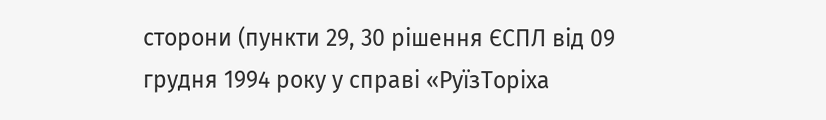сторони (пункти 29, 30 рішення ЄСПЛ від 09 грудня 1994 року у справі «РуїзТоріха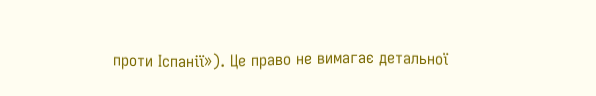проти Іспанії»). Це право не вимагає детальної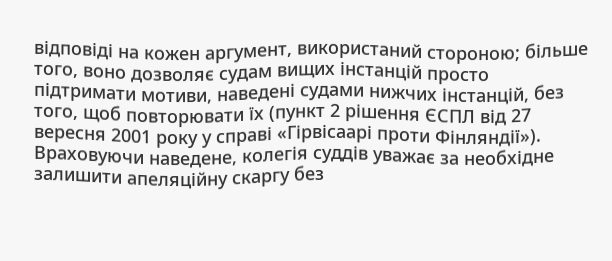відповіді на кожен аргумент, використаний стороною; більше того, воно дозволяє судам вищих інстанцій просто підтримати мотиви, наведені судами нижчих інстанцій, без того, щоб повторювати їх (пункт 2 рішення ЄСПЛ від 27 вересня 2001 року у справі «Гірвісаарі проти Фінляндії»). Враховуючи наведене, колегія суддів уважає за необхідне залишити апеляційну скаргу без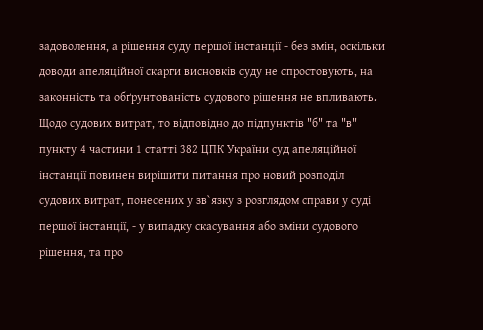задоволення, а рішення суду першої інстанції - без змін, оскільки доводи апеляційної скарги висновків суду не спростовують, на законність та обґрунтованість судового рішення не впливають. Щодо судових витрат, то відповідно до підпунктів "б" та "в" пункту 4 частини 1 статті 382 ЦПК України суд апеляційної інстанції повинен вирішити питання про новий розподіл судових витрат, понесених у зв`язку з розглядом справи у суді першої інстанції, - у випадку скасування або зміни судового рішення, та про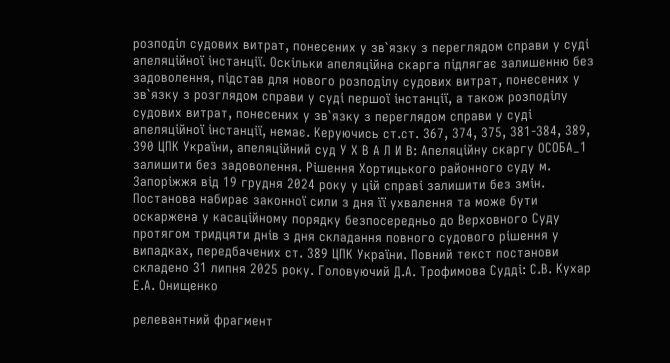розподіл судових витрат, понесених у зв`язку з переглядом справи у суді апеляційної інстанції. Оскільки апеляційна скарга підлягає залишенню без задоволення, підстав для нового розподілу судових витрат, понесених у зв`язку з розглядом справи у суді першої інстанції, а також розподілу судових витрат, понесених у зв`язку з переглядом справи у суді апеляційної інстанції, немає. Керуючись ст.ст. 367, 374, 375, 381-384, 389, 390 ЦПК України, апеляційний суд У Х В А Л И В: Апеляційну скаргу ОСОБА_1 залишити без задоволення. Рішення Хортицького районного суду м. Запоріжжя від 19 грудня 2024 року у цій справі залишити без змін. Постанова набирає законної сили з дня її ухвалення та може бути оскаржена у касаційному порядку безпосередньо до Верховного Суду протягом тридцяти днів з дня складання повного судового рішення у випадках, передбачених ст. 389 ЦПК України. Повний текст постанови складено 31 липня 2025 року. Головуючий Д.А. Трофимова Судді: С.В. Кухар Е.А. Онищенко

релевантний фрагмент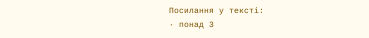Посилання у тексті:
· понад 3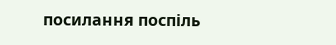посилання поспіль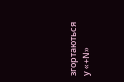згортаються у «+N»